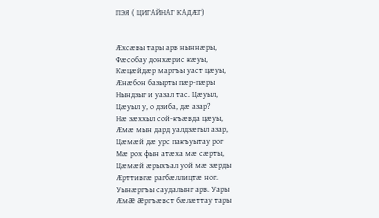ПЭЯ ( ЦИГАЙНАГ КАДÆГ)


Æхсæвы тары арв ныннæры,
Фæсобау донхæрис кæуы,
Кæцæйдæр маргъы уаст цæуы,
Æнæбон базырты пæр-пæры
Нындзыг и уазал тас. Цæуыл,
Цæуыл у, о дзиба, дæ азар?
Нæ зæххыл сой-къæвда цæуы,
Æмæ мын дард уалдзæгыл азар,
Цæмæй дæ урс пакъуытау рог
Мæ рох фын атæха мæ сæрты,
Цæмæй æрыхъал уой мæ зæрды
Æрттивгæ рагбæллицтæ ног.
Уынæргъы саудалынг арв. Уары
Æмæ æргъæвст бæлæттау тары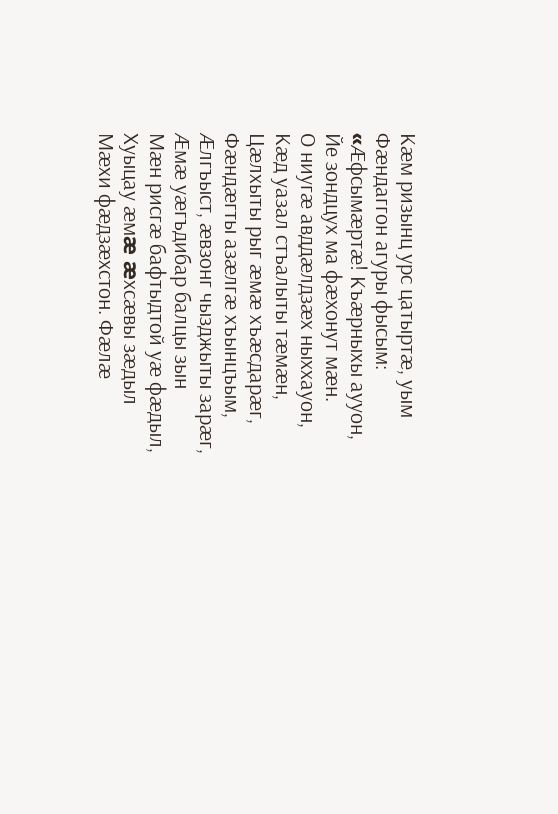Кæм ризынц урс цатыртæ, уым
Фæндаггон агуры фысым:
«Æфсымæртæ! Къæрныхы аууон,
Йе зондцух ма фæхонут мæн.
О ниугæ авддæлдзæх ныххауон,
Кæд уазал стъалыты тæмæн,
Цæлхыты рыг æмæ хъæсдарæг,
Фæндæгты азæлгæ хъынцъым,
Æлгъыст, æвзонг чызджыты зарæг,
Æмæ уæгъдибар балцы зын
Мæн рисгæ бафтыдтой уæ фæдыл,
Хуыцау æмæ æхсæвы зæдыл
Мæхи фæдзæхстон. Фæлæ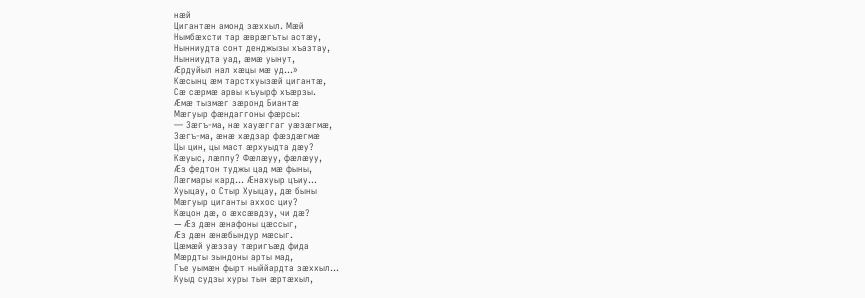нæй
Цигантæн амонд зæххыл. Мæй
Нымбæхсти тар æврæгъты астæу,
Нынниудта сонт денджызы хъазтау,
Нынниудта уад, æмæ уынут,
Æрдуйыл нал хæцы мæ уд...»
Кæсынц æм тарстхуызæй цигантæ,
Сæ сæрмæ арвы къуырф хъæрзы.
Æмæ тызмæг зæронд Биантæ
Мæгуыр фæндаггоны фæрсы:
— Зæгъ-ма, нæ хауæггаг уæзæгмæ,
Зæгъ-ма, æнæ хæдзар фæздæгмæ
Цы цин, цы маст æрхуыдта дæу?
Кæуыс, лæппу? Фæлæуу, фæлæуу,
Æз федтон туджы цад мæ фыны,
Лæгмары кард... Æнахуыр цъиу...
Хуыцау, о Стыр Хуыцау, дæ быны
Мæгуыр циганты аххос циу?
Кæцон дæ, о æхсæвдзу, чи дæ?
— Æз дæн æнафоны цæссыг,
Æз дæн æнæбындур мæсыг.
Цæмæй уæззау тæригъæд фида
Мæрдты зындоны арты мад,
Гъе уымæн фырт ныййардта зæххыл...
Куыд судзы хуры тын æртæхыл,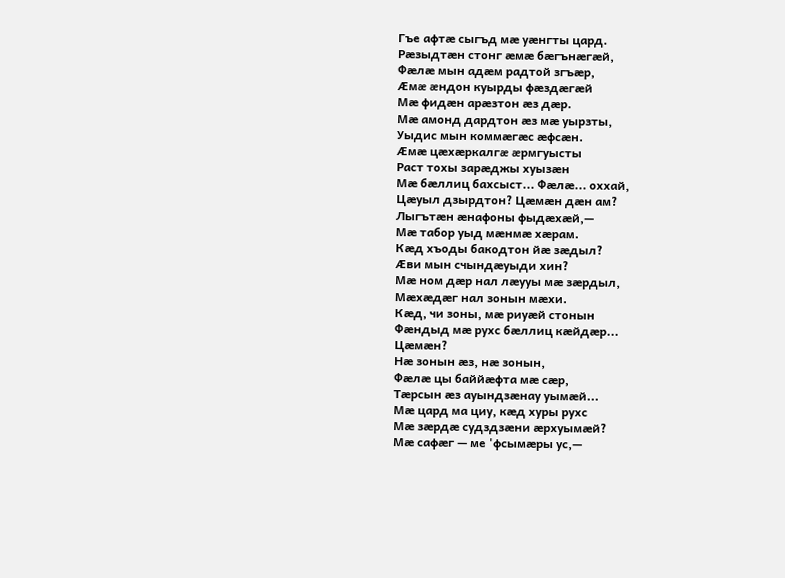Гъе афтæ сыгъд мæ уæнгты цард.
Рæзыдтæн стонг æмæ бæгънæгæй,
Фæлæ мын адæм радтой згъæр,
Æмæ æндон куырды фæздæгæй
Мæ фидæн арæзтон æз дæр.
Мæ амонд дардтон æз мæ уырзты,
Уыдис мын коммæгæс æфсæн.
Æмæ цæхæркалгæ æрмгуысты
Раст тохы зарæджы хуызæн
Мæ бæллиц бахсыст... Фæлæ... оххай,
Цæуыл дзырдтон? Цæмæн дæн ам?
Лыгътæн æнафоны фыдæхæй,—
Мæ табор уыд мæнмæ хæрам.
Кæд хъоды бакодтон йæ зæдыл?
Æви мын счындæуыди хин?
Мæ ном дæр нал лæууы мæ зæрдыл,
Мæхæдæг нал зонын мæхи.
Кæд, чи зоны, мæ риуæй стонын
Фæндыд мæ рухс бæллиц кæйдæр...
Цæмæн?
Нæ зонын æз, нæ зонын,
Фæлæ цы баййæфта мæ сæр,
Тæрсын æз ауындзæнау уымæй...
Мæ цард ма циу, кæд хуры рухс
Мæ зæрдæ судздзæни æрхуымæй?
Мæ сафæг — ме 'фсымæры ус,—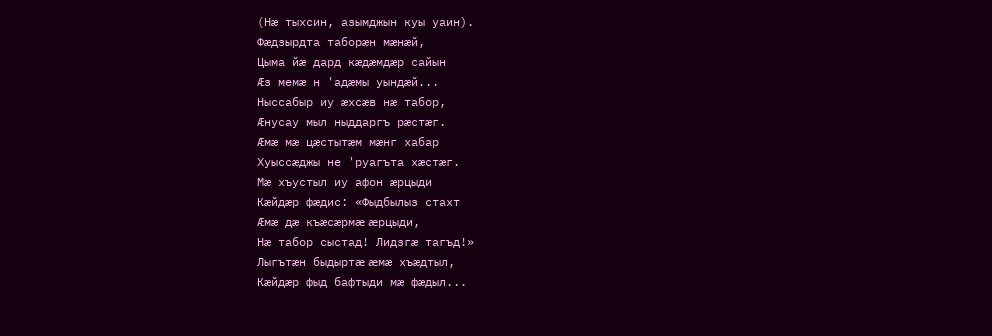(Нæ тыхсин, азымджын куы уаин).
Фæдзырдта таборæн мæнæй,
Цыма йæ дард кæдæмдæр сайын
Æз мемæ н 'адæмы уындæй...
Ныссабыр иу æхсæв нæ табор,
Æнусау мыл ныддаргъ рæстæг.
Æмæ мæ цæстытæм мæнг хабар
Хуыссæджы не 'руагъта хæстæг.
Мæ хъустыл иу афон æрцыди
Кæйдæр фæдис: «Фыдбылыз стахт
Æмæ дæ къæсæрмæ æрцыди,
Нæ табор сыстад! Лидзгæ тагъд!»
Лыгътæн быдыртæ æмæ хъæдтыл,
Кæйдæр фыд бафтыди мæ фæдыл...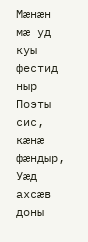Мæнæн мæ уд куы фестид ныр
Поэты сис, кæнæ фæндыр,
Уæд ахсæв доны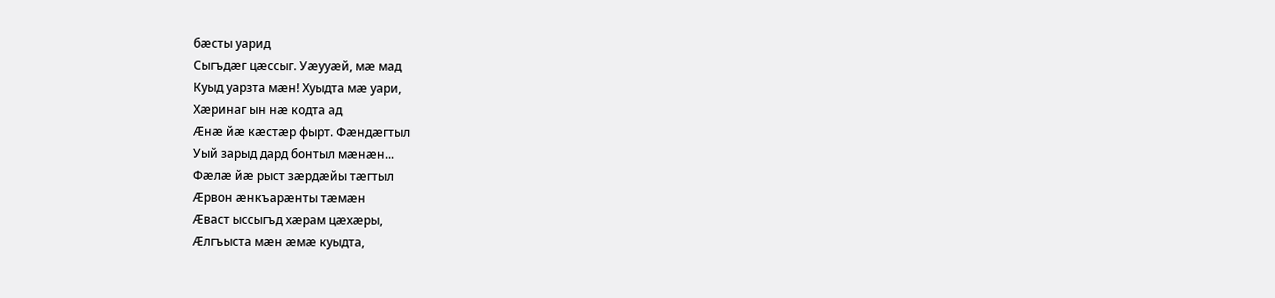бæсты уарид
Сыгъдæг цæссыг. Уæууæй, мæ мад
Куыд уарзта мæн! Хуыдта мæ уари,
Хæринаг ын нæ кодта ад
Æнæ йæ кæстæр фырт. Фæндæгтыл
Уый зарыд дард бонтыл мæнæн...
Фæлæ йæ рыст зæрдæйы тæгтыл
Æрвон æнкъарæнты тæмæн
Æваст ыссыгъд хæрам цæхæры,
Æлгъыста мæн æмæ куыдта,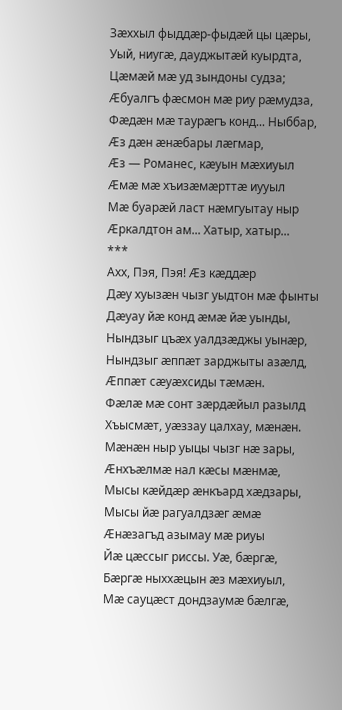Зæххыл фыддæр-фыдæй цы цæры,
Уый, ниугæ, дауджытæй куырдта,
Цæмæй мæ уд зындоны судза;
Æбуалгъ фæсмон мæ риу рæмудза,
Фæдæн мæ таурæгъ конд... Ныббар,
Æз дæн æнæбары лæгмар,
Æз — Романес, кæуын мæхиуыл
Æмæ мæ хъизæмæрттæ иууыл
Мæ буарæй ласт нæмгуытау ныр
Æркалдтон ам... Хатыр, хатыр...
***
Ахх, Пэя, Пэя! Æз кæддæр
Дæу хуызæн чызг уыдтон мæ фынты
Дæуау йæ конд æмæ йæ уынды,
Нындзыг цъæх уалдзæджы уынæр,
Нындзыг æппæт зарджыты азæлд,
Æппæт сæуæхсиды тæмæн.
Фæлæ мæ сонт зæрдæйыл разылд
Хъысмæт, уæззау цалхау, мæнæн.
Мæнæн ныр уыцы чызг нæ зары,
Æнхъæлмæ нал кæсы мæнмæ,
Мысы кæйдæр æнкъард хæдзары,
Мысы йæ рагуалдзæг æмæ
Æнæзагъд азымау мæ риуы
Йæ цæссыг риссы. Уæ, бæргæ,
Бæргæ ныххæцын æз мæхиуыл,
Мæ сауцæст дондзаумæ бæлгæ,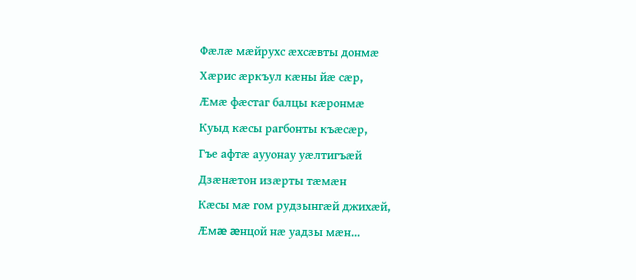Фæлæ мæйрухс æхсæвты донмæ
Хæрис æркъул кæны йæ сæр,
Æмæ фæстаг балцы кæронмæ
Куыд кæсы рагбонты къæсæр,
Гъе афтæ аууонау уæлтигъæй
Дзæнæтон изæрты тæмæн
Кæсы мæ гом рудзынгæй джихæй,
Æмæ æнцой нæ уадзы мæн...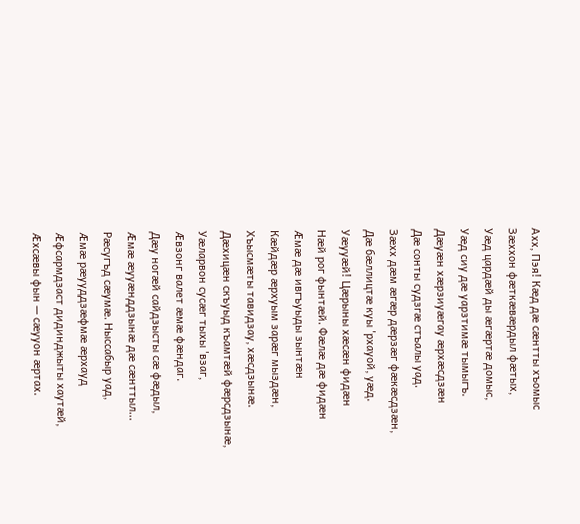Ахх, Пэя! Кæд дæ сæнтты хъомыс
Зæххон фæткæвæрдыл фæтых,
Уæд цардæй ды æгæртæ домыс,
Уæд сиу дæ уарзтимæ тымыгъ.
Дæуæн хæрзиуæгау æрхæсдзæн
Дæ сонты судзгæ стъалы уад.
Зæхх дæм æгæр дæрзæг фæкæсдзæн,
Дæ бæллицтæ куы 'рхауой, уæд.
Уæууæй! Цæрыны хæсæн фидæн
Нæй рог фынтæй. Фæлæ дæ фидæн
Æмæ дæ ивгъуыды зынтæн
Кæйдæр æрхуым зарæг мыздæн,
Хъысмæты тавидзау, хæсдзынæ.
Дæхицæн скъуыд къамтæй фæрсдзынæ,
Уæларвон сусæг тыхы 'взаг,
Æвзонг валет æмæ фæндаг.
Дæу ногæй сайдзысты сæ фæдыл,
Æмæ æууæнддзынæ дæ сæнттыл...
Рæсугъд сæумæ. Ныссабыр уад,
Æмæ рæууддзæфмæ æрхауд
Æфсармдзаст дидинджыты хаутæй,
Æхсæвы фын — сæууон æртах.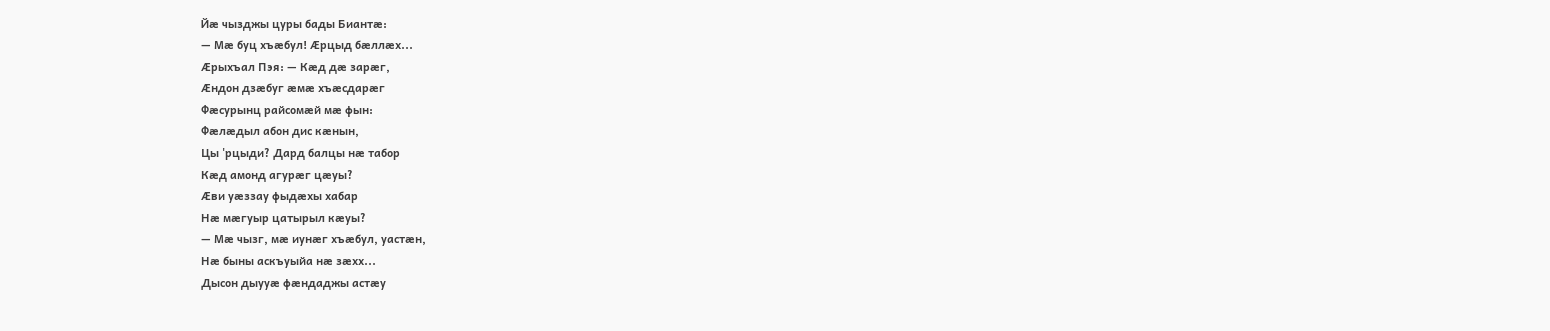Йæ чызджы цуры бады Биантæ:
— Мæ буц хъæбул! Æрцыд бæллæх...
Æрыхъал Пэя: — Кæд дæ зарæг,
Æндон дзæбуг æмæ хъæсдарæг
Фæсурынц райсомæй мæ фын:
Фæлæдыл абон дис кæнын,
Цы 'рцыди? Дард балцы нæ табор
Кæд амонд агурæг цæуы?
Æви уæззау фыдæхы хабар
Нæ мæгуыр цатырыл кæуы?
— Мæ чызг, мæ иунæг хъæбул, уастæн,
Нæ быны аскъуыйа нæ зæхх...
Дысон дыууæ фæндаджы астæу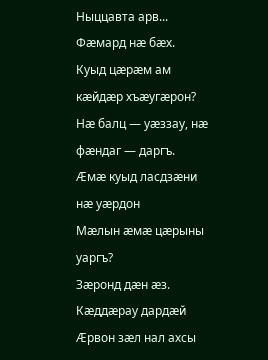Ныццавта арв... Фæмард нæ бæх.
Куыд цæрæм ам кæйдæр хъæугæрон?
Нæ балц — уæззау, нæ фæндаг — даргъ.
Æмæ куыд ласдзæни нæ уæрдон
Мæлын æмæ цæрыны уаргъ?
Зæронд дæн æз. Кæддæрау дардæй
Æрвон зæл нал ахсы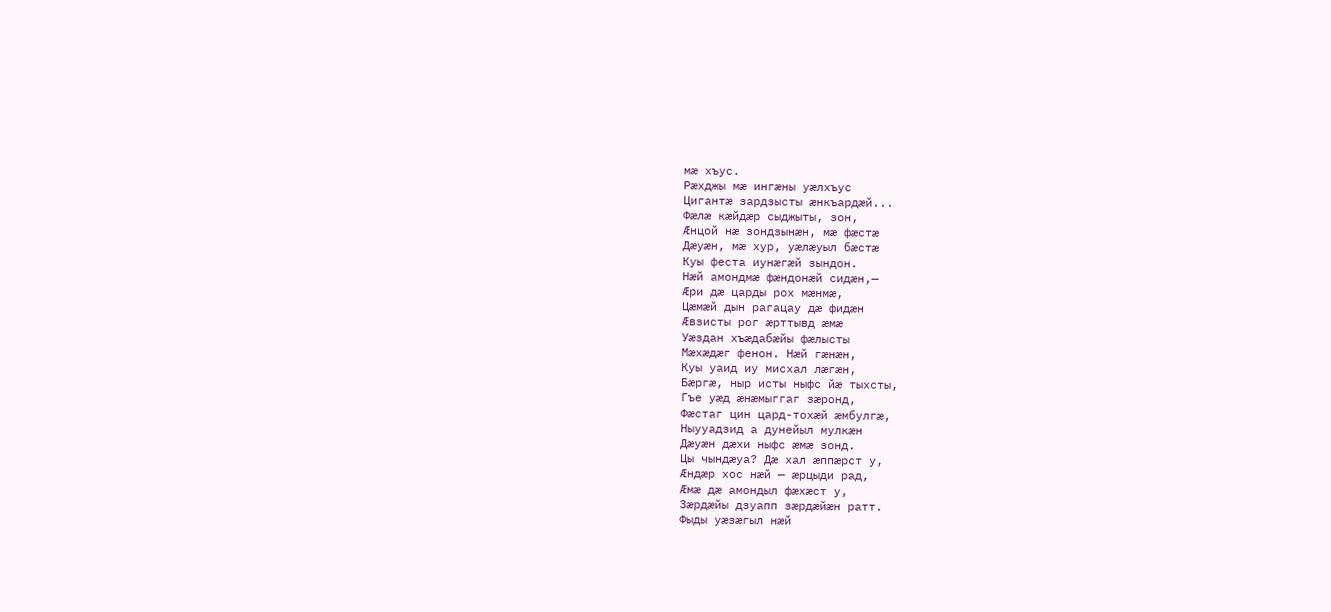мæ хъус.
Рæхджы мæ ингæны уæлхъус
Цигантæ зардзысты æнкъардæй...
Фæлæ кæйдæр сыджыты, зон,
Æнцой нæ зондзынæн, мæ фæстæ
Дæуæн, мæ хур, уæлæуыл бæстæ
Куы феста иунæгæй зындон.
Нæй амондмæ фæндонæй сидæн,—
Æри дæ царды рох мæнмæ,
Цæмæй дын рагацау дæ фидæн
Æвзисты рог æрттывд æмæ
Уæздан хъæдабæйы фæлысты
Мæхæдæг фенон. Нæй гæнæн,
Куы уаид иу мисхал лæгæн,
Бæргæ, ныр исты ныфс йæ тыхсты,
Гъе уæд æнæмыггаг зæронд,
Фæстаг цин цард-тохæй æмбулгæ,
Ныууадзид а дунейыл мулкæн
Дæуæн дæхи ныфс æмæ зонд.
Цы чындæуа? Дæ хал æппæрст у,
Æндæр хос нæй — æрцыди рад,
Æмæ дæ амондыл фæхæст у,
Зæрдæйы дзуапп зæрдæйæн ратт.
Фыды уæзæгыл нæй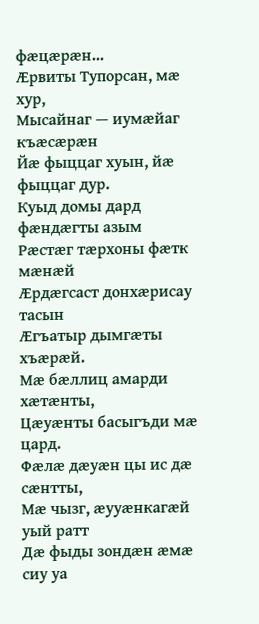фæцæрæн...
Æрвиты Тупорсан, мæ хур,
Мысайнаг — иумæйаг къæсæрæн
Йæ фыццаг хуын, йæ фыццаг дур.
Куыд домы дард фæндæгты азым
Рæстæг тæрхоны фæтк мæнæй
Æрдæгсаст донхæрисау тасын
Æгъатыр дымгæты хъæрæй.
Мæ бæллиц амарди хæтæнты,
Цæуæнты басыгъди мæ цард.
Фæлæ дæуæн цы ис дæ сæнтты,
Мæ чызг, æууæнкагæй уый ратт
Дæ фыды зондæн æмæ сиу уа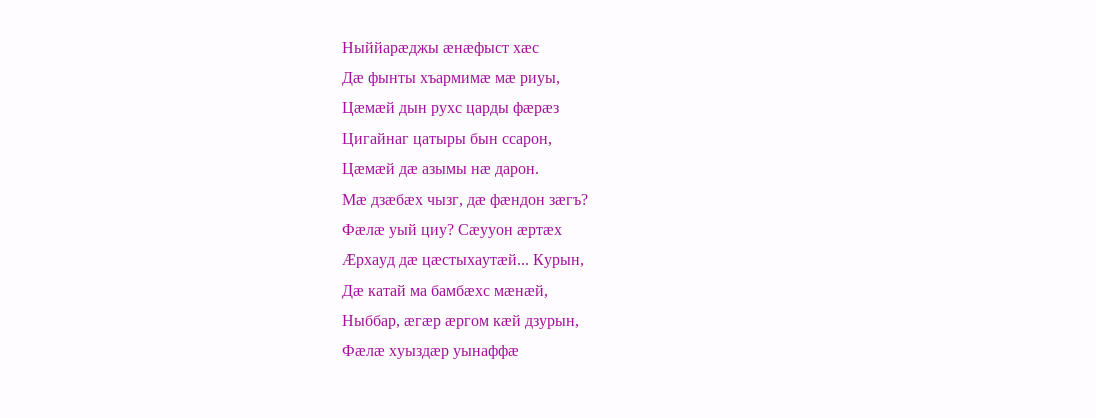Ныййарæджы æнæфыст хæс
Дæ фынты хъармимæ мæ риуы,
Цæмæй дын рухс царды фæрæз
Цигайнаг цатыры бын ссарон,
Цæмæй дæ азымы нæ дарон.
Мæ дзæбæх чызг, дæ фæндон зæгъ?
Фæлæ уый циу? Сæууон æртæх
Æрхауд дæ цæстыхаутæй... Курын,
Дæ катай ма бамбæхс мæнæй,
Ныббар, æгæр æргом кæй дзурын,
Фæлæ хуыздæр уынаффæ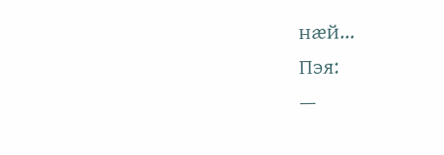нæй...
Пэя:
—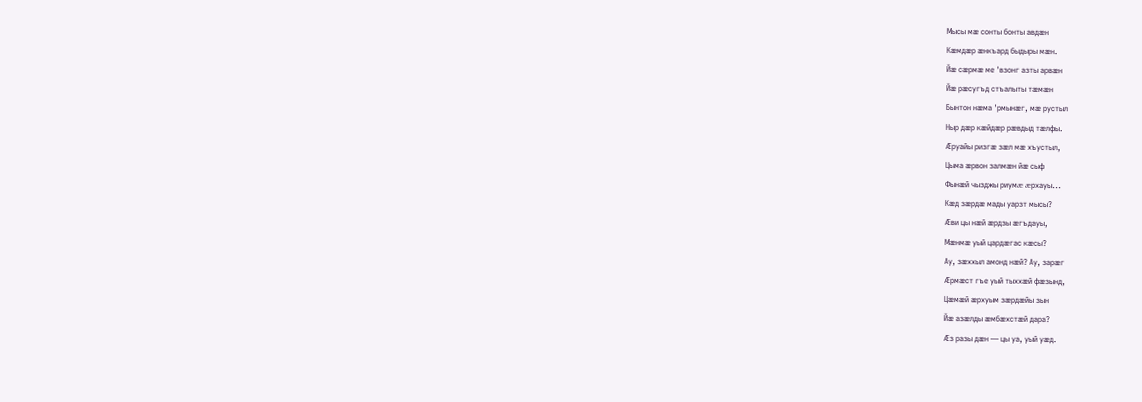Мысы мæ сонты бонты авдæн
Кæмдæр æнкъард быдыры мæн.
Йæ сæрмæ ме 'взонг азты арвæн
Йæ рæсугъд стъалыты тæмæн
Бынтон нæма 'рмынæг, мæ рустыл
Ныр дæр кæйдæр рæвдыд тæлфы.
Æруайы ризгæ зæл мæ хъустыл,
Цыма æрвон залмæн йæ сыф
Фынæй чызджы риумæ æрхауы...
Кæд зæрдæ мады уарзт мысы?
Æви цы нæй æрдзы æгъдауы,
Мæнмæ уый цардæгас кæсы?
Ау, зæххыл амонд нæй? Ау, зарæг
Æрмæст гъе уый тыххæй фæзынд,
Цæмæй æрхуым зæрдæйы зын
Йæ азæлды æмбæхстæй дара?
Æз разы дæн — цы уа, уый уæд.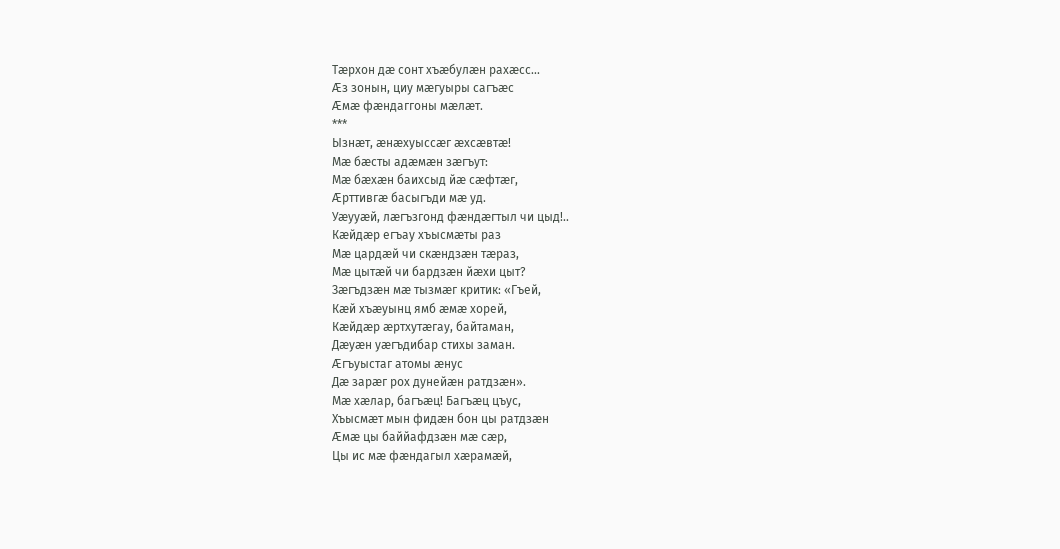Тæрхон дæ сонт хъæбулæн рахæсс...
Æз зонын, циу мæгуыры сагъæс
Æмæ фæндаггоны мæлæт.
***
Ызнæт, æнæхуыссæг æхсæвтæ!
Мæ бæсты адæмæн зæгъут:
Мæ бæхæн баихсыд йæ сæфтæг,
Æрттивгæ басыгъди мæ уд.
Уæууæй, лæгъзгонд фæндæгтыл чи цыд!..
Кæйдæр егъау хъысмæты раз
Мæ цардæй чи скæндзæн тæраз,
Мæ цытæй чи бардзæн йæхи цыт?
Зæгъдзæн мæ тызмæг критик: «Гъей,
Кæй хъæуынц ямб æмæ хорей,
Кæйдæр æртхутæгау, байтаман,
Дæуæн уæгъдибар стихы заман.
Æгъуыстаг атомы æнус
Дæ зарæг рох дунейæн ратдзæн».
Мæ хæлар, багъæц! Багъæц цъус,
Хъысмæт мын фидæн бон цы ратдзæн
Æмæ цы баййафдзæн мæ сæр,
Цы ис мæ фæндагыл хæрамæй,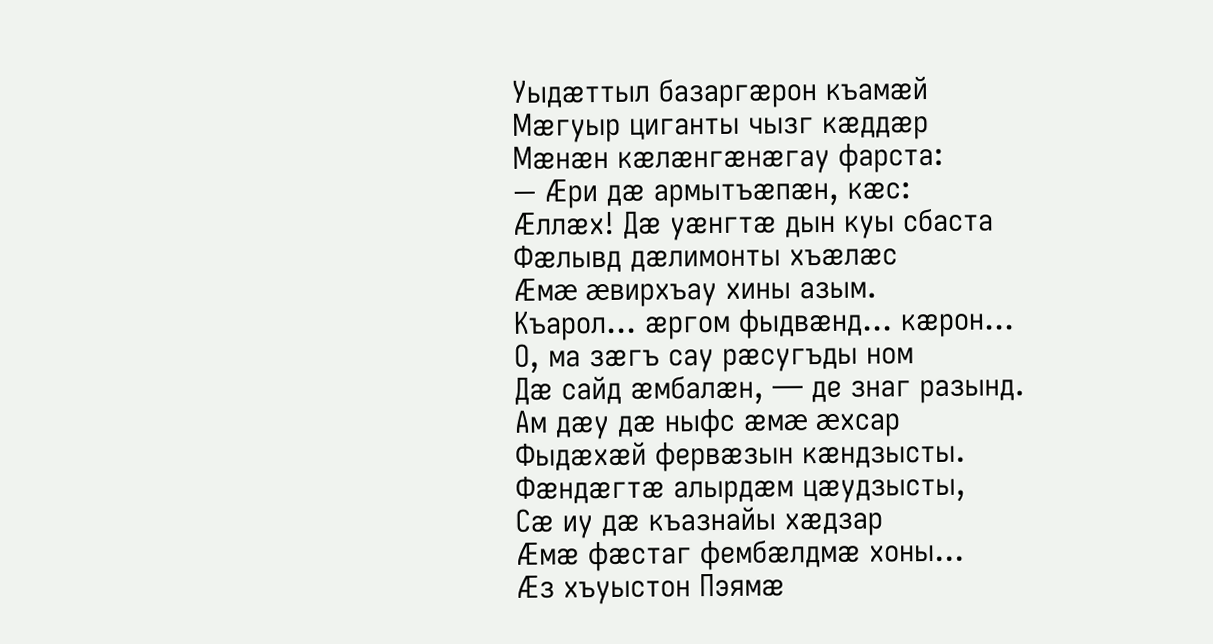Уыдæттыл базаргæрон къамæй
Мæгуыр циганты чызг кæддæр
Мæнæн кæлæнгæнæгау фарста:
— Æри дæ армытъæпæн, кæс:
Æллæх! Дæ уæнгтæ дын куы сбаста
Фæлывд дæлимонты хъæлæс
Æмæ æвирхъау хины азым.
Къарол... æргом фыдвæнд... кæрон...
О, ма зæгъ сау рæсугъды ном
Дæ сайд æмбалæн, — де знаг разынд.
Ам дæу дæ ныфс æмæ æхсар
Фыдæхæй фервæзын кæндзысты.
Фæндæгтæ алырдæм цæудзысты,
Сæ иу дæ къазнайы хæдзар
Æмæ фæстаг фембæлдмæ хоны...
Æз хъуыстон Пэямæ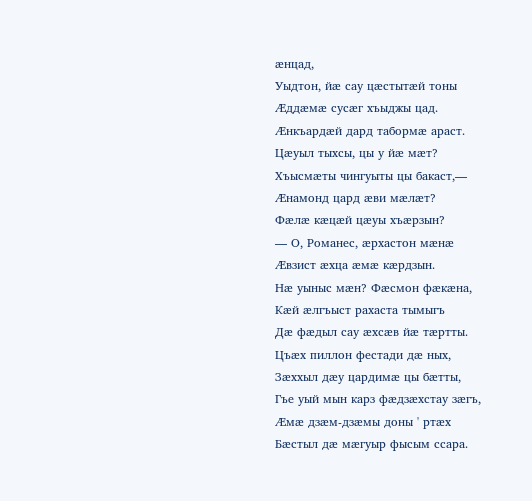æнцад,
Уыдтон, йæ сау цæстытæй тоны
Æддæмæ сусæг хъыджы цад.
Æнкъардæй дард табормæ араст.
Цæуыл тыхсы, цы у йæ мæт?
Хъысмæты чингуыты цы бакаст,—
Æнамонд цард æви мæлæт?
Фæлæ кæцæй цæуы хъæрзын?
— О, Романес, æрхастон мæнæ
Æвзист æхца æмæ кæрдзын.
Нæ уыныс мæн? Фæсмон фæкæна,
Кæй æлгъыст рахаста тымыгъ
Дæ фæдыл сау æхсæв йæ тæртты.
Цъæх пиллон фестади дæ ных,
Зæххыл дæу цардимæ цы бæтты,
Гъе уый мын карз фæдзæхстау зæгъ,
Æмæ дзæм-дзæмы доны ' ртæх
Бæстыл дæ мæгуыр фысым ссара.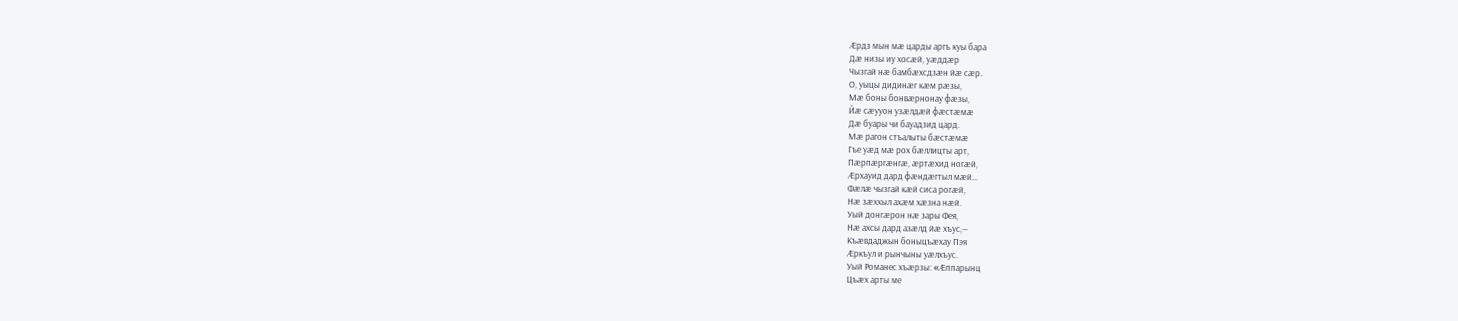Æрдз мын мæ царды аргъ куы бара
Дæ низы иу хосæй, уæддæр
Чызгай нæ бамбæхсдзæн йæ сæр.
О, уыцы дидинæг кæм рæзы,
Мæ боны бонвæрнонау фæзы,
Йæ сæууон узæлдæй фæстæмæ
Дæ буары чи бауадзид цард.
Мæ рагон стъалыты бæстæмæ
Гъе уæд мæ рох бæллицты арт,
Пæрпæргæнгæ, æртæхид ногæй,
Æрхауид дард фæндæгтыл мæй...
Фæлæ чызгай кæй сиса рогæй,
Нæ зæххыл ахæм хæзна нæй.
Уый донгæрон нæ зары Фея,
Нæ ахсы дард азæлд йæ хъус,—
Къæвдаджын боныцъæхау Пэя
Æркъул и рынчыны уæлхъус.
Уый Романес хъæрзы: «Æппарынц
Цъæх арты ме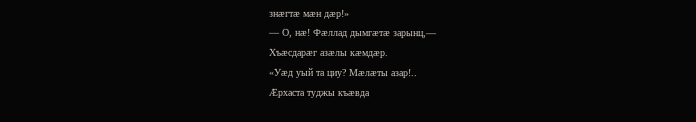знæгтæ мæн дæр!»
— О, нæ! Фæллад дымгæтæ зарынц,—
Хъæсдарæг азæлы кæмдæр.
«Уæд уый та циу? Мæлæты азар!..
Æрхаста туджы къæвда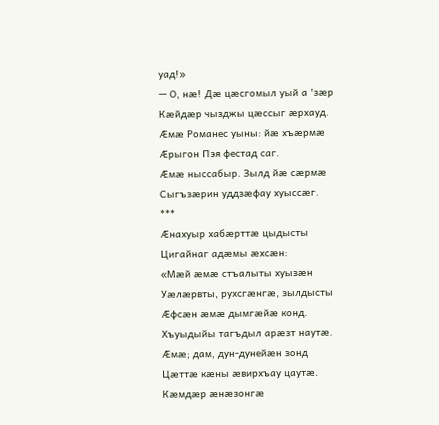уад!»
— О, нæ! Дæ цæсгомыл уый а 'зæр
Кæйдæр чызджы цæссыг æрхауд.
Æмæ Романес уыны: йæ хъæрмæ
Æрыгон Пэя фестад саг.
Æмæ ныссабыр. Зылд йæ сæрмæ
Сыгъзæрин уддзæфау хуыссæг.
***
Æнахуыр хабæрттæ цыдысты
Цигайнаг адæмы æхсæн:
«Мæй æмæ стъалыты хуызæн
Уæлæрвты, рухсгæнгæ, зылдысты
Æфсæн æмæ дымгæйæ конд.
Хъуыдыйы тагъдыл арæзт наутæ.
Æмæ; дам, дун-дунейæн зонд
Цæттæ кæны æвирхъау цаутæ.
Кæмдæр æнæзонгæ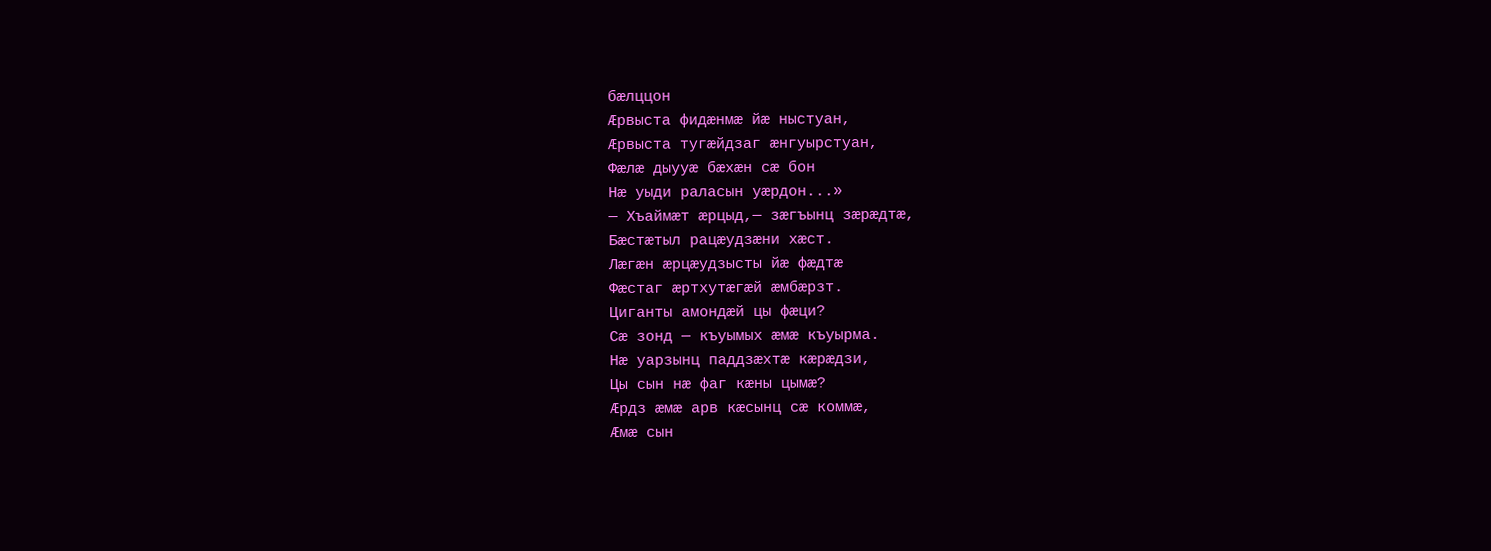бæлццон
Æрвыста фидæнмæ йæ ныстуан,
Æрвыста тугæйдзаг æнгуырстуан,
Фæлæ дыууæ бæхæн сæ бон
Нæ уыди раласын уæрдон...»
— Хъаймæт æрцыд,— зæгъынц зæрæдтæ,
Бæстæтыл рацæудзæни хæст.
Лæгæн æрцæудзысты йæ фæдтæ
Фæстаг æртхутæгæй æмбæрзт.
Циганты амондæй цы фæци?
Сæ зонд — къуымых æмæ къуырма.
Нæ уарзынц паддзæхтæ кæрæдзи,
Цы сын нæ фаг кæны цымæ?
Æрдз æмæ арв кæсынц сæ коммæ,
Æмæ сын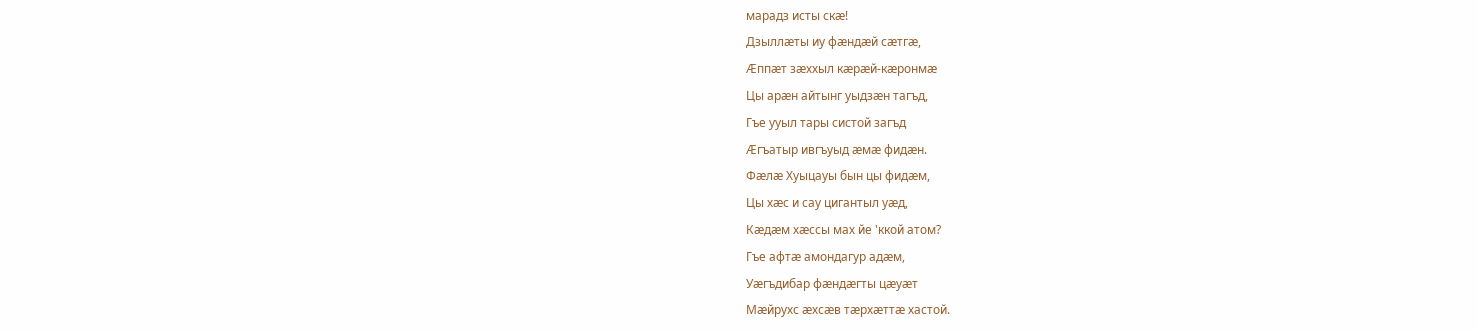марадз исты скæ!
Дзыллæты иу фæндæй сæтгæ,
Æппæт зæххыл кæрæй-кæронмæ
Цы арæн айтынг уыдзæн тагъд,
Гъе ууыл тары систой загъд
Æгъатыр ивгъуыд æмæ фидæн.
Фæлæ Хуыцауы бын цы фидæм,
Цы хæс и сау цигантыл уæд,
Кæдæм хæссы мах йе 'ккой атом?
Гъе афтæ амондагур адæм,
Уæгъдибар фæндæгты цæуæт
Мæйрухс æхсæв тæрхæттæ хастой.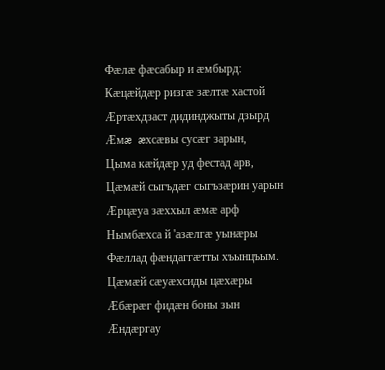Фæлæ фæсабыр и æмбырд:
Кæцæйдæр ризгæ зæлтæ хастой
Æртæхдзаст дидинджыты дзырд
Æмæ æхсæвы сусæг зарын,
Цыма кæйдæр уд фестад арв,
Цæмæй сыгъдæг сыгъзæрин уарын
Æрцæуа зæххыл æмæ арф
Нымбæхса й 'азæлгæ уынæры
Фæллад фæндаггæтты хъынцъым.
Цæмæй сæуæхсиды цæхæры
Æбæрæг фидæн боны зын
Æндæргау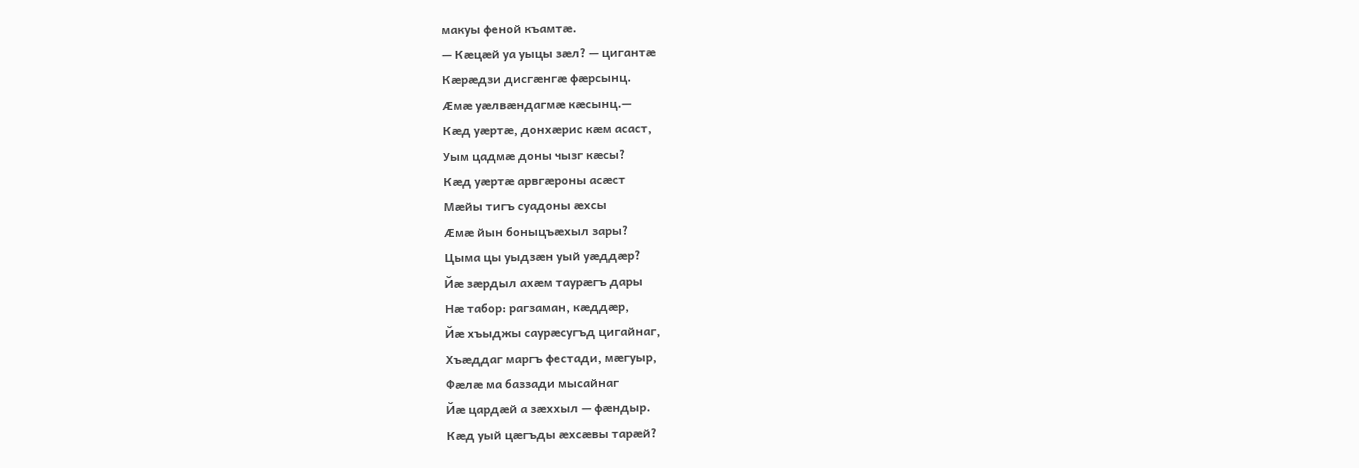макуы феной къамтæ.
— Кæцæй уа уыцы зæл? — цигантæ
Кæрæдзи дисгæнгæ фæрсынц.
Æмæ уæлвæндагмæ кæсынц.—
Кæд уæртæ, донхæрис кæм асаст,
Уым цадмæ доны чызг кæсы?
Кæд уæртæ арвгæроны асæст
Мæйы тигъ суадоны æхсы
Æмæ йын боныцъæхыл зары?
Цыма цы уыдзæн уый уæддæр?
Йæ зæрдыл ахæм таурæгъ дары
Нæ табор: рагзаман, кæддæр,
Йæ хъыджы саурæсугъд цигайнаг,
Хъæддаг маргъ фестади, мæгуыр,
Фæлæ ма баззади мысайнаг
Йæ цардæй а зæххыл — фæндыр.
Кæд уый цæгъды æхсæвы тарæй?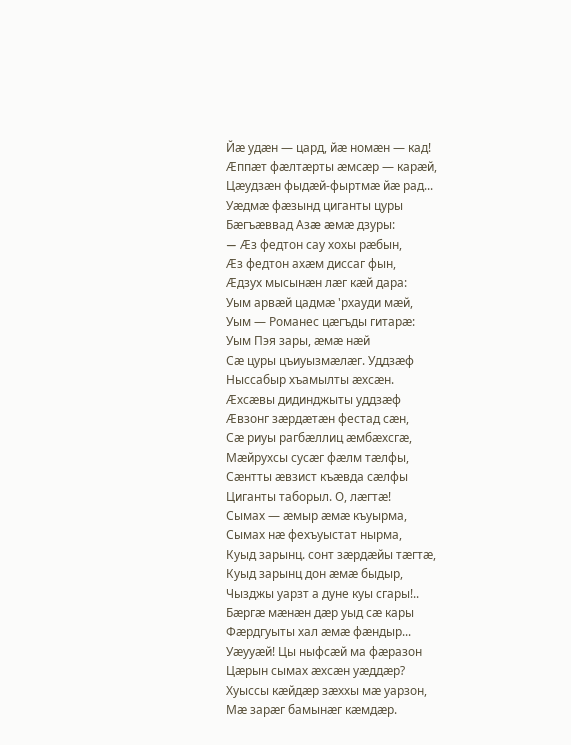Йæ удæн — цард, йæ номæн — кад!
Æппæт фæлтæрты æмсæр — карæй,
Цæудзæн фыдæй-фыртмæ йæ рад...
Уæдмæ фæзынд циганты цуры
Бæгъæввад Азæ æмæ дзуры:
— Æз федтон сау хохы рæбын,
Æз федтон ахæм диссаг фын,
Æдзух мысынæн лæг кæй дара:
Уым арвæй цадмæ 'рхауди мæй,
Уым — Романес цæгъды гитарæ:
Уым Пэя зары, æмæ нæй
Сæ цуры цъиуызмæлæг. Уддзæф
Ныссабыр хъамылты æхсæн.
Æхсæвы дидинджыты уддзæф
Æвзонг зæрдæтæн фестад сæн,
Сæ риуы рагбæллиц æмбæхсгæ,
Мæйрухсы сусæг фæлм тæлфы,
Сæнтты æвзист къæвда сæлфы
Циганты таборыл. О, лæгтæ!
Сымах — æмыр æмæ къуырма,
Сымах нæ фехъуыстат нырма,
Куыд зарынц. сонт зæрдæйы тæгтæ,
Куыд зарынц дон æмæ быдыр,
Чызджы уарзт а дуне куы сгары!..
Бæргæ мæнæн дæр уыд сæ кары
Фæрдгуыты хал æмæ фæндыр...
Уæууæй! Цы ныфсæй ма фæразон
Цæрын сымах æхсæн уæддæр?
Хуыссы кæйдæр зæххы мæ уарзон,
Мæ зарæг бамынæг кæмдæр.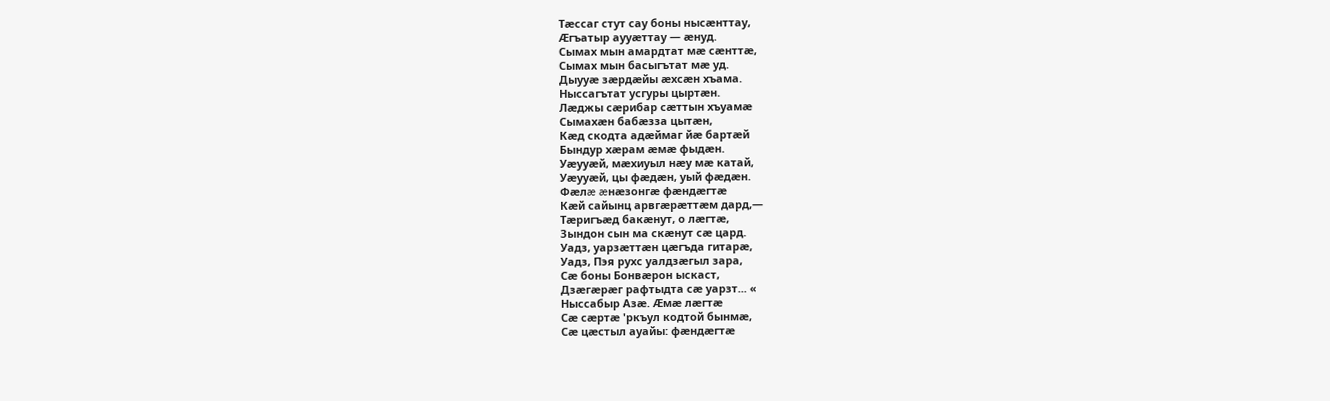Тæссаг стут сау боны нысæнттау,
Æгъатыр аууæттау — æнуд.
Сымах мын амардтат мæ сæнттæ,
Сымах мын басыгътат мæ уд.
Дыууæ зæрдæйы æхсæн хъама.
Ныссагътат усгуры цыртæн.
Лæджы сæрибар сæттын хъуамæ
Сымахæн бабæзза цытæн,
Кæд скодта адæймаг йæ бартæй
Бындур хæрам æмæ фыдæн.
Уæууæй, мæхиуыл нæу мæ катай,
Уæууæй, цы фæдæн, уый фæдæн.
Фæлæ æнæзонгæ фæндæгтæ
Кæй сайынц арвгæрæттæм дард,—
Тæригъæд бакæнут, о лæгтæ,
Зындон сын ма скæнут сæ цард.
Уадз, уарзæттæн цæгъда гитарæ,
Уадз, Пэя рухс уалдзæгыл зара,
Сæ боны Бонвæрон ыскаст,
Дзæгæрæг рафтыдта сæ уарзт... «
Ныссабыр Азæ. Æмæ лæгтæ
Сæ сæртæ 'ркъул кодтой бынмæ,
Сæ цæстыл ауайы: фæндæгтæ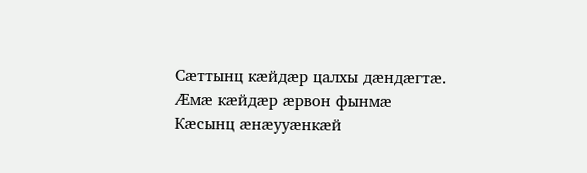Сæттынц кæйдæр цалхы дæндæгтæ.
Æмæ кæйдæр æрвон фынмæ
Кæсынц æнæууæнкæй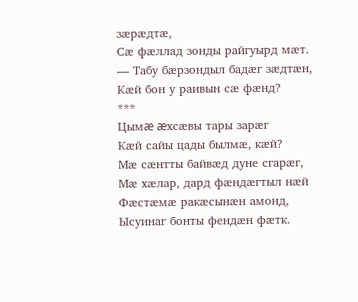зæрæдтæ,
Сæ фæллад зонды райгуырд мæт.
— Табу бæрзондыл бадæг зæдтæн,
Кæй бон у раивын сæ фæнд?
***
Цымæ æхсæвы тары зарæг
Кæй сайы цады былмæ, кæй?
Мæ сæнтты байвæд дуне сгарæг,
Мæ хæлар, дард фæндæгтыл нæй
Фæстæмæ ракæсынæн амонд,
Ысуинаг бонты фендæн фæтк.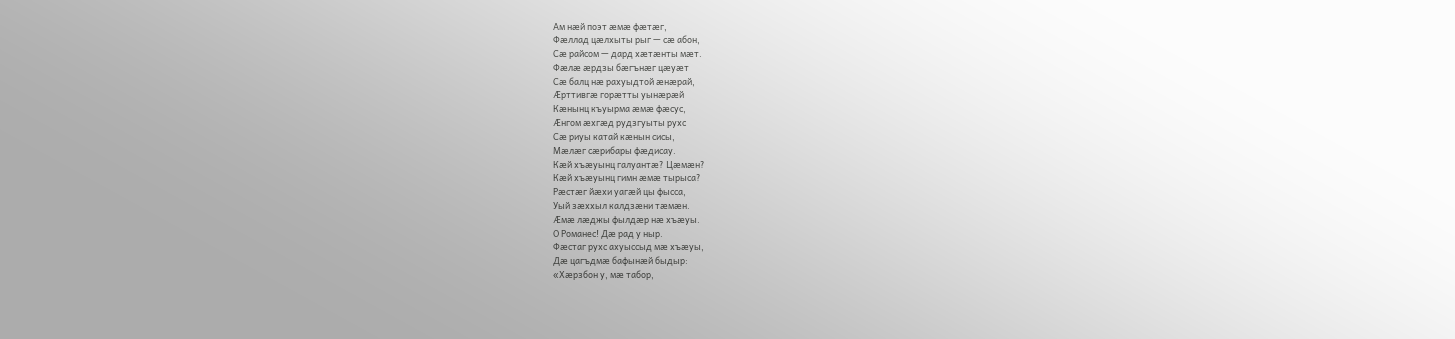Ам нæй поэт æмæ фæтæг,
Фæллад цæлхыты рыг — сæ абон,
Сæ райсом — дард хæтæнты мæт.
Фæлæ æрдзы бæгънæг цæуæт
Сæ балц нæ рахуыдтой æнæрай,
Æрттивгæ горæтты уынæрæй
Кæнынц къуырма æмæ фæсус,
Æнгом æхгæд рудзгуыты рухс
Сæ риуы катай кæнын сисы,
Мæлæг сæрибары фæдисау.
Кæй хъæуынц галуантæ? Цæмæн?
Кæй хъæуынц гимн æмæ тырыса?
Рæстæг йæхи уагæй цы фысса,
Уый зæххыл калдзæни тæмæн.
Æмæ лæджы фылдæр нæ хъæуы.
О Романес! Дæ рад у ныр.
Фæстаг рухс ахуыссыд мæ хъæуы,
Дæ цагъдмæ бафынæй быдыр:
«Хæрзбон у, мæ табор,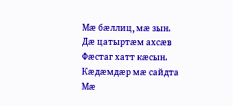Мæ бæллиц, мæ зын.
Дæ цатыртæм ахсæв
Фæстаг хатт кæсын.
Кæдæмдæр мæ сайдта
Мæ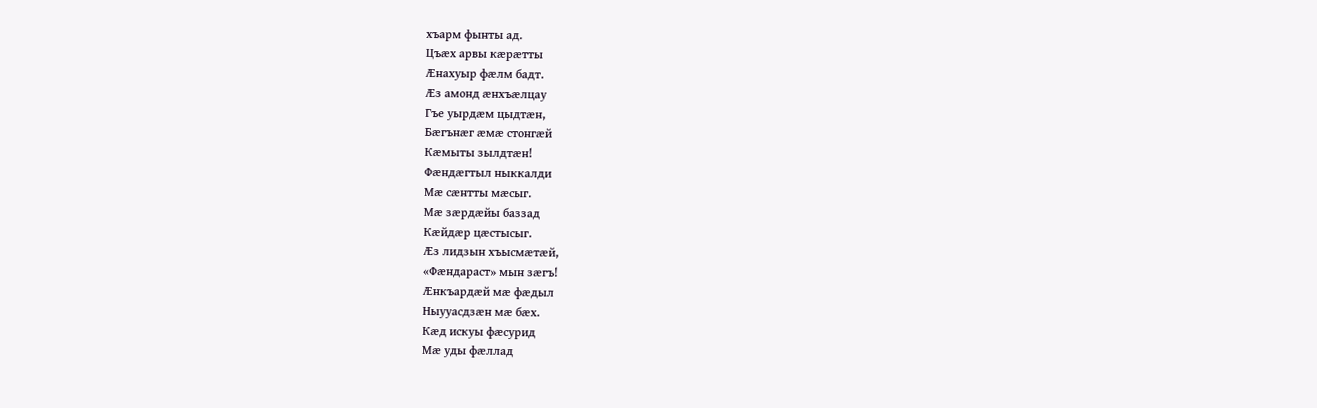хъарм фынты ад.
Цъæх арвы кæрæтты
Æнахуыр фæлм бадт.
Æз амонд æнхъæлцау
Гъе уырдæм цыдтæн,
Бæгънæг æмæ стонгæй
Кæмыты зылдтæн!
Фæндæгтыл ныккалди
Мæ сæнтты мæсыг.
Мæ зæрдæйы баззад
Кæйдæр цæстысыг.
Æз лидзын хъысмæтæй,
«Фæндараст» мын зæгъ!
Æнкъардæй мæ фæдыл
Ныууасдзæн мæ бæх.
Кæд искуы фæсурид
Мæ уды фæллад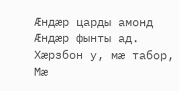Æндæр царды амонд
Æндæр фынты ад.
Хæрзбон у, мæ табор,
Мæ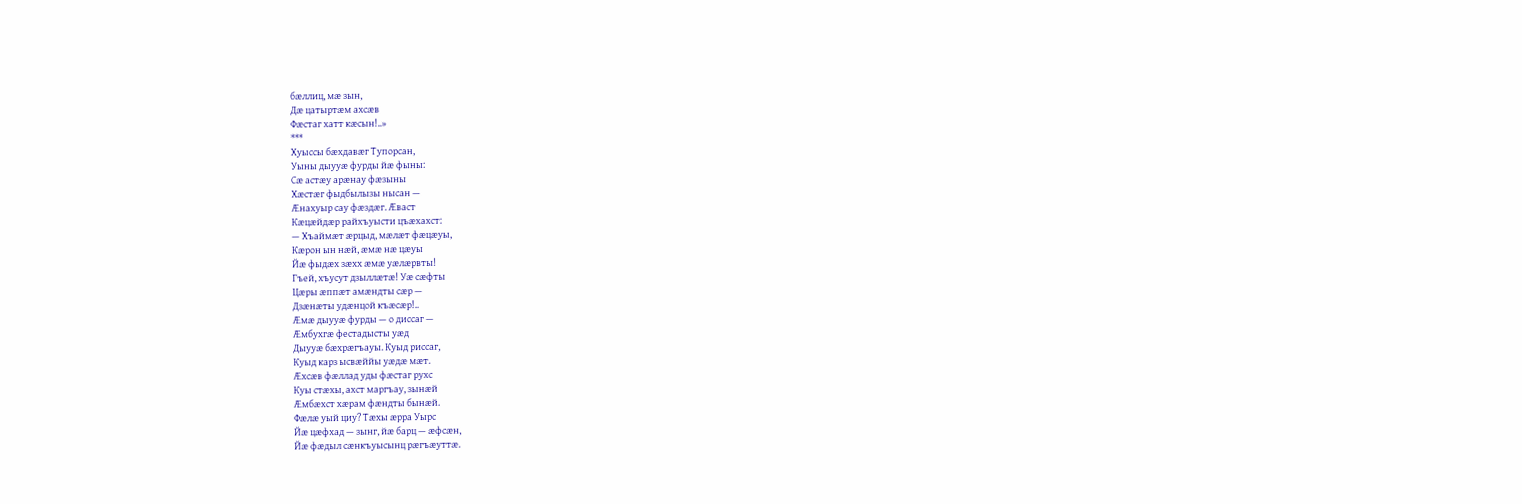бæллиц, мæ зын,
Дæ цатыртæм ахсæв
Фæстаг хатт кæсын!..»
***
Хуыссы бæхдавæг Тупорсан,
Уыны дыууæ фурды йæ фыны:
Сæ астæу арæнау фæзыны
Хæстæг фыдбылызы нысан —
Æнахуыр сау фæздæг. Æваст
Кæцæйдæр райхъуысти цъæхахст:
— Хъаймæт æрцыд, мæлæт фæцæуы,
Кæрон ын нæй, æмæ нæ цæуы
Йæ фыдæх зæхх æмæ уæлæрвты!
Гъей, хъусут дзыллæтæ! Уæ сæфты
Цæры æппæт амæндты сæр —
Дзæнæты удæнцой къæсæр!..
Æмæ дыууæ фурды — о диссаг —
Æмбухгæ фестадысты уæд
Дыууæ бæхрæгъауы. Куыд риссаг,
Куыд карз ысвæййы уæдæ мæт.
Æхсæв фæллад уды фæстаг рухс
Куы стæхы, ахст маргъау, зынæй
Æмбæхст хæрам фæндты бынæй.
Фæлæ уый циу? Тæхы æрра Уырс
Йæ цæфхад — зынг, йæ барц — æфсæн,
Йæ фæдыл сæнкъуысынц рæгъæуттæ.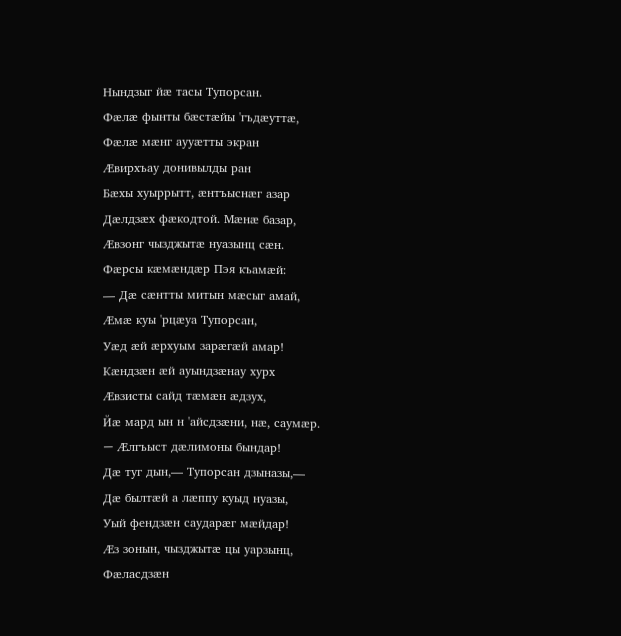Нындзыг йæ тасы Тупорсан.
Фæлæ фынты бæстæйы 'гъдæуттæ,
Фæлæ мæнг аууæтты экран
Æвирхъау донивылды ран
Бæхы хуыррытт, æнтъыснæг азар
Дæлдзæх фæкодтой. Мæнæ базар,
Æвзонг чызджытæ нуазынц сæн.
Фæрсы кæмæндæр Пэя къамæй:
— Дæ сæнтты митын мæсыг амай,
Æмæ куы 'рцæуа Тупорсан,
Уæд æй æрхуым зарæгæй амар!
Кæндзæн æй ауындзæнау хурх
Æвзисты сайд тæмæн æдзух,
Йæ мард ын н 'айсдзæни, нæ, саумæр.
— Æлгъыст дæлимоны бындар!
Дæ туг дын,— Тупорсан дзыназы,—
Дæ былтæй а лæппу куыд нуазы,
Уый фендзæн саударæг мæйдар!
Æз зонын, чызджытæ цы уарзынц,
Фæласдзæн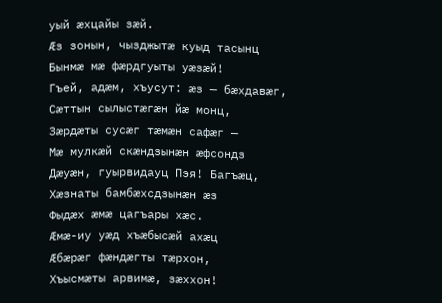уый æхцайы зæй.
Æз зонын, чызджытæ куыд тасынц
Бынмæ мæ фæрдгуыты уæзæй!
Гъей, адæм, хъусут: æз — бæхдавæг,
Сæттын сылыстæгæн йæ монц,
Зæрдæты сусæг тæмæн сафæг —
Мæ мулкæй скæндзынæн æфсондз
Дæуæн, гуырвидауц Пэя! Багъæц,
Хæзнаты бамбæхсдзынæн æз
Фыдæх æмæ цагъары хæс.
Æмæ-иу уæд хъæбысæй ахæц
Æбæрæг фæндæгты тæрхон,
Хъысмæты арвимæ, зæххон!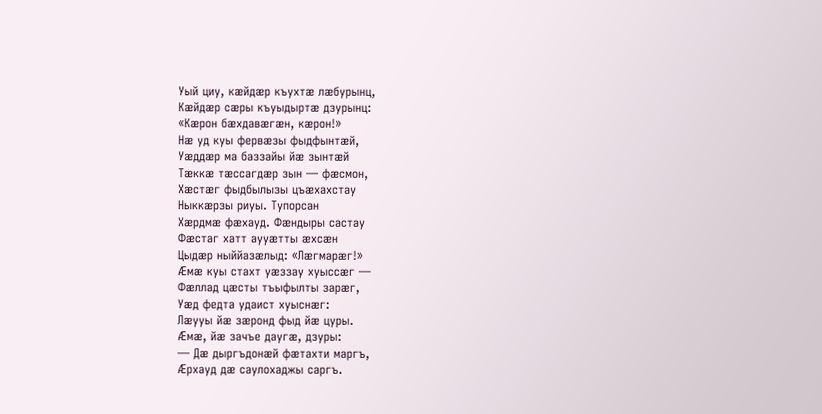Уый циу, кæйдæр къухтæ лæбурынц,
Кæйдæр сæры къуыдыртæ дзурынц:
«Кæрон бæхдавæгæн, кæрон!»
Нæ уд куы фервæзы фыдфынтæй,
Уæддæр ма баззайы йæ зынтæй
Тæккæ тæссагдæр зын — фæсмон,
Хæстæг фыдбылызы цъæхахстау
Ныккæрзы риуы. Тупорсан
Хæрдмæ фæхауд. Фæндыры састау
Фæстаг хатт аууæтты æхсæн
Цыдæр ныййазæлыд: «Лæгмарæг!»
Æмæ куы стахт уæззау хуыссæг —
Фæллад цæсты тъыфылты зарæг,
Уæд федта удаист хуыснæг:
Лæууы йæ зæронд фыд йæ цуры.
Æмæ, йæ зачъе даугæ, дзуры:
— Дæ дыргъдонæй фæтахти маргъ,
Æрхауд дæ саулохаджы саргъ.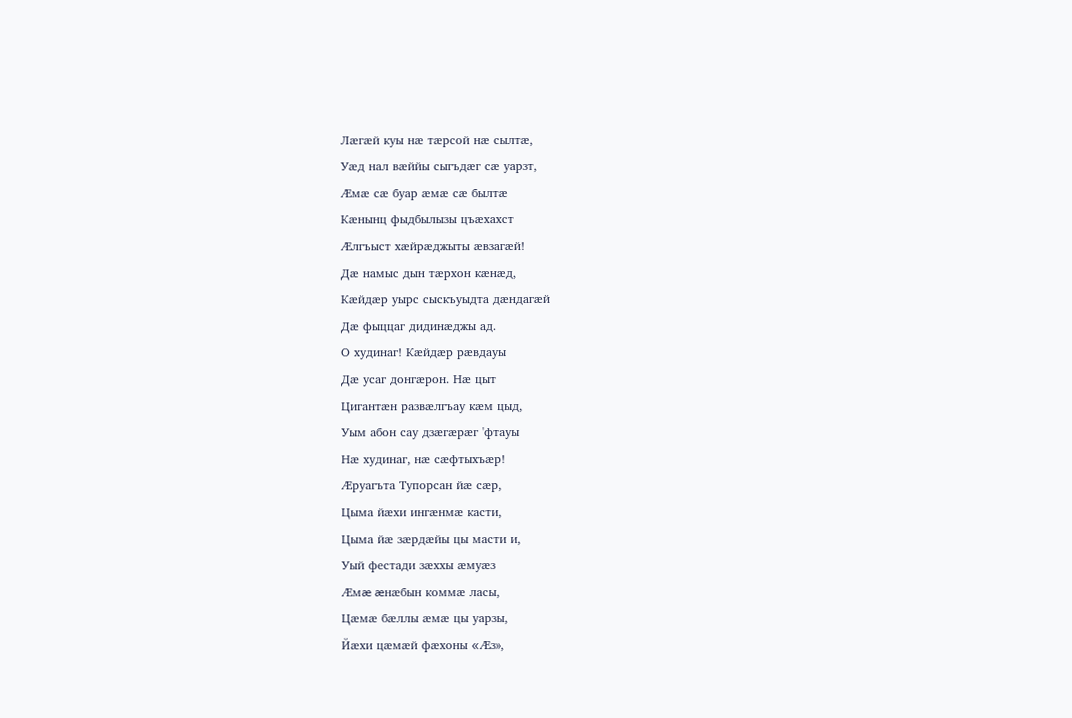Лæгæй куы нæ тæрсой нæ сылтæ,
Уæд нал вæййы сыгъдæг сæ уарзт,
Æмæ сæ буар æмæ сæ былтæ
Кæнынц фыдбылызы цъæхахст
Æлгъыст хæйрæджыты æвзагæй!
Дæ намыс дын тæрхон кæнæд,
Кæйдæр уырс сыскъуыдта дæндагæй
Дæ фыццаг дидинæджы ад.
О худинаг! Кæйдæр рæвдауы
Дæ усаг донгæрон. Нæ цыт
Цигантæн развæлгъау кæм цыд,
Уым абон сау дзæгæрæг 'фтауы
Нæ худинаг, нæ сæфтыхъæр!
Æруагъта Тупорсан йæ сæр,
Цыма йæхи ингæнмæ касти,
Цыма йæ зæрдæйы цы масти и,
Уый фестади зæххы æмуæз
Æмæ æнæбын коммæ ласы,
Цæмæ бæллы æмæ цы уарзы,
Йæхи цæмæй фæхоны «Æз»,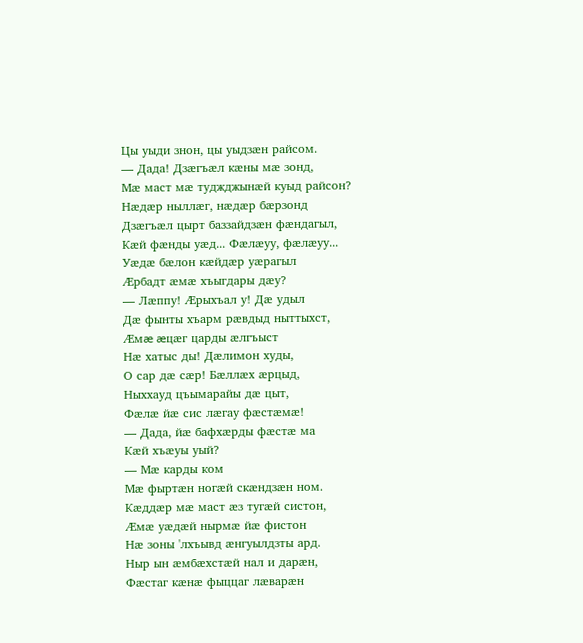Цы уыди знон, цы уыдзæн райсом.
— Дада! Дзæгъæл кæны мæ зонд,
Мæ маст мæ туджджынæй куыд райсон?
Нæдæр ныллæг, нæдæр бæрзонд
Дзæгъæл цырт баззайдзæн фæндагыл,
Кæй фæнды уæд... Фæлæуу, фæлæуу...
Уæдæ бæлон кæйдæр уæрагыл
Æрбадт æмæ хъыгдары дæу?
— Лæппу! Æрыхъал у! Дæ удыл
Дæ фынты хъарм рæвдыд ныттыхст,
Æмæ æцæг царды æлгъыст
Нæ хатыс ды! Дæлимон худы,
О сар дæ сæр! Бæллæх æрцыд,
Ныххауд цъымарайы дæ цыт,
Фæлæ йæ сис лæгау фæстæмæ!
— Дада, йæ бафхæрды фæстæ ма
Кæй хъæуы уый?
— Мæ карды ком
Мæ фыртæн ногæй скæндзæн ном.
Кæддæр мæ маст æз тугæй систон,
Æмæ уæдæй нырмæ йæ фистон
Нæ зоны 'лхъывд æнгуылдзты ард.
Ныр ын æмбæхстæй нал и дарæн,
Фæстаг кæнæ фыццаг лæварæн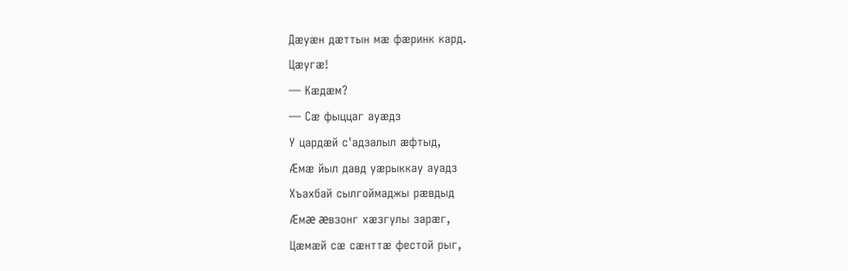Дæуæн дæттын мæ фæринк кард.
Цæугæ!
— Кæдæм?
— Сæ фыццаг ауæдз
У цардæй с'адзалыл æфтыд,
Æмæ йыл давд уæрыккау ауадз
Хъахбай сылгоймаджы рæвдыд
Æмæ æвзонг хæзгулы зарæг,
Цæмæй сæ сæнттæ фестой рыг,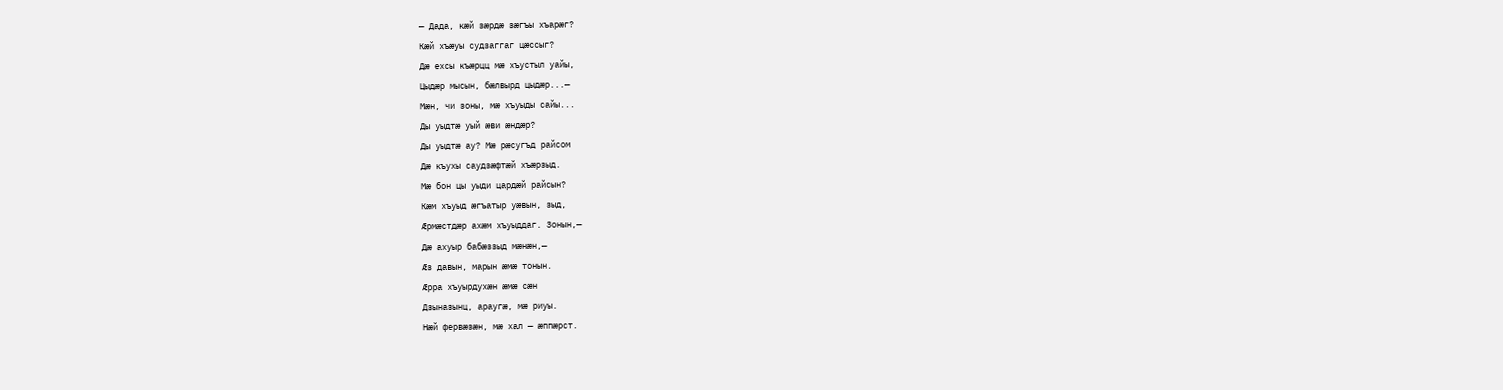— Дада, кæй зæрдæ зæгъы хъарæг?
Кæй хъæуы судзаггаг цæссыг?
Дæ ехсы къæрцц мæ хъустыл уайы,
Цыдæр мысын, бæлвырд цыдæр...—
Мæн, чи зоны, мæ хъуыды сайы...
Ды уыдтæ уый æви æндæр?
Ды уыдтæ ау? Мæ рæсугъд райсом
Дæ къухы саудзæфтæй хъæрзыд.
Мæ бон цы уыди цардæй райсын?
Кæм хъуыд æгъатыр уæвын, зыд,
Æрмæстдæр ахæм хъуыддаг. Зонын,—
Дæ ахуыр бабæззыд мæнæн,—
Æз давын, марын æмæ тонын.
Æрра хъуырдухæн æмæ сæн
Дзыназынц, араугæ, мæ риуы.
Нæй фервæзæн, мæ хал — æппæрст.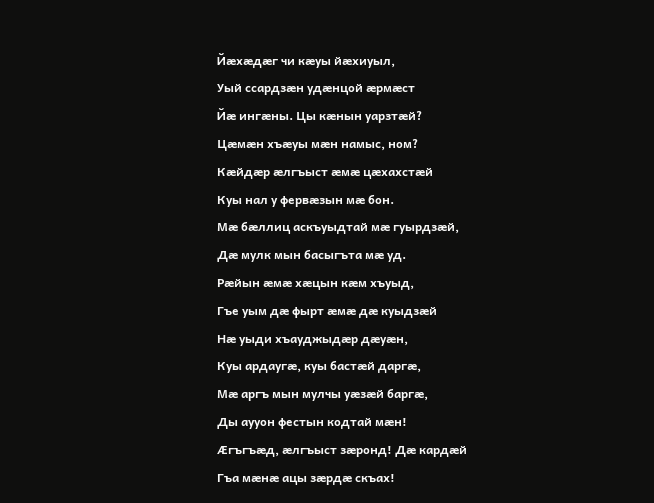Йæхæдæг чи кæуы йæхиуыл,
Уый ссардзæн удæнцой æрмæст
Йæ ингæны. Цы кæнын уарзтæй?
Цæмæн хъæуы мæн намыс, ном?
Кæйдæр æлгъыст æмæ цæхахстæй
Куы нал у фервæзын мæ бон.
Мæ бæллиц аскъуыдтай мæ гуырдзæй,
Дæ мулк мын басыгъта мæ уд.
Рæйын æмæ хæцын кæм хъуыд,
Гъе уым дæ фырт æмæ дæ куыдзæй
Нæ уыди хъауджыдæр дæуæн,
Куы ардаугæ, куы бастæй даргæ,
Мæ аргъ мын мулчы уæзæй баргæ,
Ды аууон фестын кодтай мæн!
Æгъгъæд, æлгъыст зæронд! Дæ кардæй
Гъа мæнæ ацы зæрдæ скъах!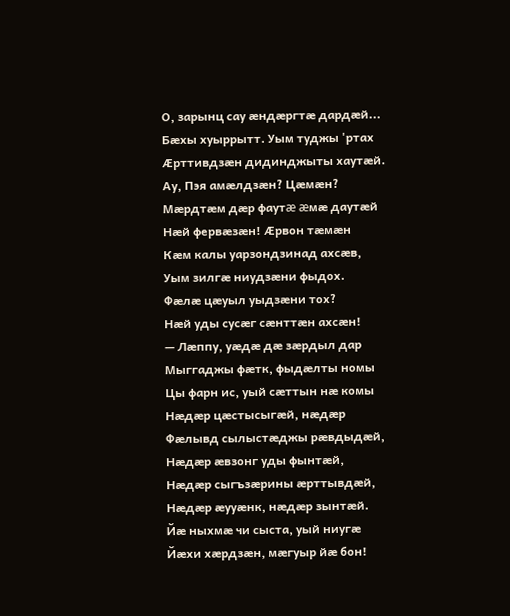О, зарынц сау æндæргтæ дардæй...
Бæхы хуыррытт. Уым туджы 'ртах
Æрттивдзæн дидинджыты хаутæй.
Ау, Пэя амæлдзæн? Цæмæн?
Мæрдтæм дæр фаутæ æмæ даутæй
Нæй фервæзæн! Æрвон тæмæн
Кæм калы уарзондзинад ахсæв,
Уым зилгæ ниудзæни фыдох.
Фæлæ цæуыл уыдзæни тох?
Нæй уды сусæг сæнттæн ахсæн!
— Лæппу, уæдæ дæ зæрдыл дар
Мыггаджы фæтк, фыдæлты номы
Цы фарн ис, уый сæттын нæ комы
Нæдæр цæстысыгæй, нæдæр
Фæлывд сылыстæджы рæвдыдæй,
Нæдæр æвзонг уды фынтæй,
Нæдæр сыгъзæрины æрттывдæй,
Нæдæр æууæнк, нæдæр зынтæй.
Йæ ныхмæ чи сыста, уый ниугæ
Йæхи хæрдзæн, мæгуыр йæ бон!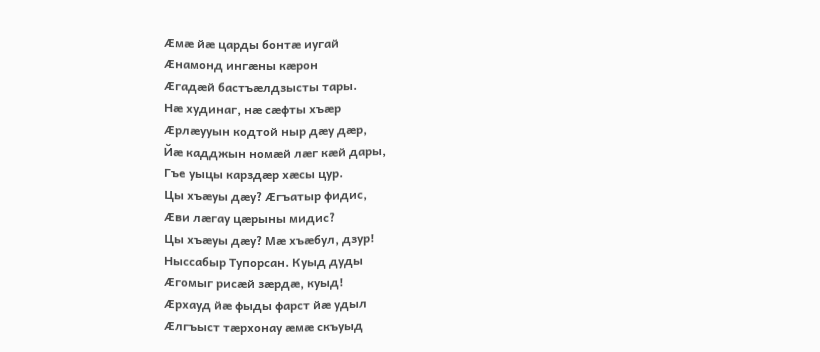Æмæ йæ царды бонтæ иугай
Æнамонд ингæны кæрон
Æгадæй бастъæлдзысты тары.
Нæ худинаг, нæ сæфты хъæр
Æрлæууын кодтой ныр дæу дæр,
Йæ кадджын номæй лæг кæй дары,
Гъе уыцы карздæр хæсы цур.
Цы хъæуы дæу? Æгъатыр фидис,
Æви лæгау цæрыны мидис?
Цы хъæуы дæу? Мæ хъæбул, дзур!
Ныссабыр Тупорсан. Куыд дуды
Æгомыг рисæй зæрдæ, куыд!
Æрхауд йæ фыды фарст йæ удыл
Æлгъыст тæрхонау æмæ скъуыд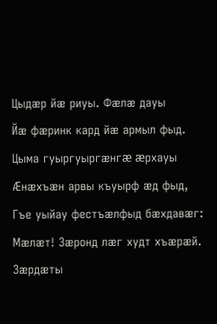Цыдæр йæ риуы. Фæлæ дауы
Йæ фæринк кард йæ армыл фыд.
Цыма гуыргуыргæнгæ æрхауы
Æнæхъæн арвы къуырф æд фыд,
Гъе уыйау фестъæлфыд бæхдавæг:
Мæлæт! Зæронд лæг худт хъæрæй.
Зæрдæты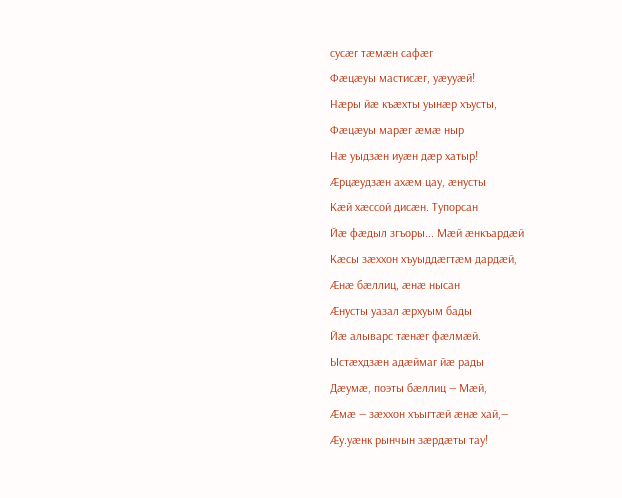сусæг тæмæн сафæг
Фæцæуы мастисæг, уæууæй!
Нæры йæ къæхты уынæр хъусты,
Фæцæуы марæг æмæ ныр
Нæ уыдзæн иуæн дæр хатыр!
Æрцæудзæн ахæм цау, æнусты
Кæй хæссой дисæн. Тупорсан
Йæ фæдыл згъоры... Мæй æнкъардæй
Кæсы зæххон хъуыддæгтæм дардæй,
Æнæ бæллиц, æнæ нысан
Æнусты уазал æрхуым бады
Йæ алыварс тæнæг фæлмæй.
Ыстæхдзæн адæймаг йæ рады
Дæумæ, поэты бæллиц — Мæй,
Æмæ — зæххон хъыгтæй æнæ хай,—
Æу.уæнк рынчын зæрдæты тау!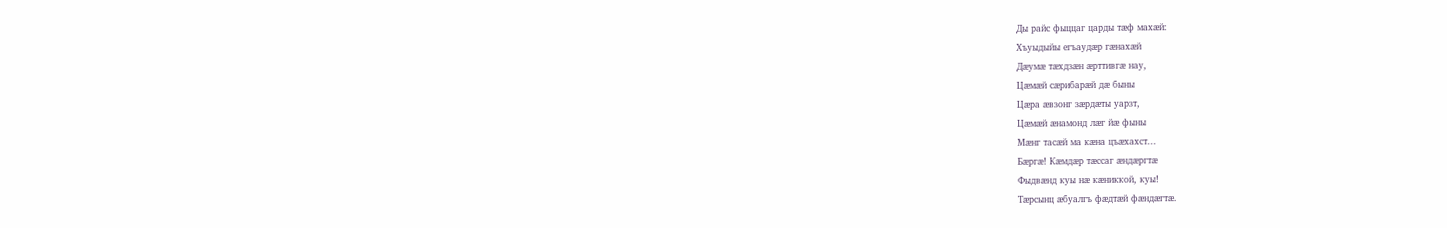Ды райс фыццаг царды тæф махæй:
Хъуыдыйы егъаудæр гæнахæй
Дæумæ тæхдзæн æрттивгæ нау,
Цæмæй сæрибарæй дæ быны
Цæра æвзонг зæрдæты уарзт,
Цæмæй æнамонд лæг йæ фыны
Мæнг тасæй ма кæна цъæхахст...
Бæргæ! Кæмдæр тæссаг æндæргтæ
Фыдвæнд куы нæ кæниккой, куы!
Тæрсынц æбуалгъ фæдтæй фæндæгтæ.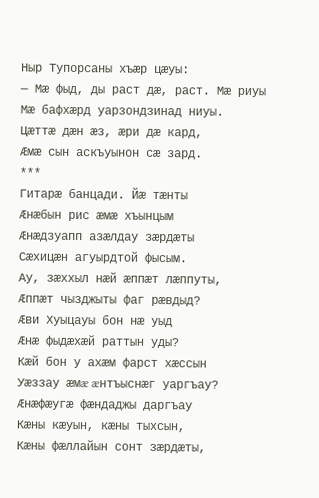Ныр Тупорсаны хъæр цæуы:
— Мæ фыд, ды раст дæ, раст. Мæ риуы
Мæ бафхæрд уарзондзинад ниуы.
Цæттæ дæн æз, æри дæ кард,
Æмæ сын аскъуынон сæ зард.
***
Гитарæ банцади. Йæ тæнты
Æнæбын рис æмæ хъынцым
Æнæдзуапп азæлдау зæрдæты
Сæхицæн агуырдтой фысым.
Ау, зæххыл нæй æппæт лæппуты,
Æппæт чызджыты фаг рæвдыд?
Æви Хуыцауы бон нæ уыд
Æнæ фыдæхæй раттын уды?
Кæй бон у ахæм фарст хæссын
Уæззау æмæ æнтъыснæг уаргъау?
Æнæфæугæ фæндаджы даргъау
Кæны кæуын, кæны тыхсын,
Кæны фæллайын сонт зæрдæты,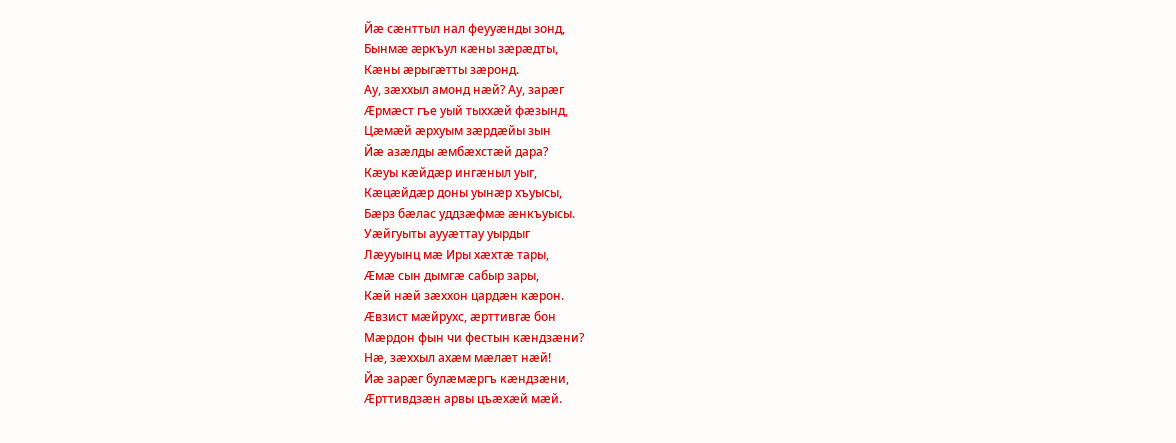Йæ сæнттыл нал феууæнды зонд,
Бынмæ æркъул кæны зæрæдты,
Кæны æрыгæтты зæронд.
Ау, зæххыл амонд нæй? Ау, зарæг
Æрмæст гъе уый тыххæй фæзынд,
Цæмæй æрхуым зæрдæйы зын
Йæ азæлды æмбæхстæй дара?
Кæуы кæйдæр ингæныл уыг,
Кæцæйдæр доны уынæр хъуысы,
Бæрз бæлас уддзæфмæ æнкъуысы.
Уæйгуыты аууæттау уырдыг
Лæууынц мæ Иры хæхтæ тары,
Æмæ сын дымгæ сабыр зары,
Кæй нæй зæххон цардæн кæрон.
Æвзист мæйрухс, æрттивгæ бон
Мæрдон фын чи фестын кæндзæни?
Нæ, зæххыл ахæм мæлæт нæй!
Йæ зарæг булæмæргъ кæндзæни,
Æрттивдзæн арвы цъæхæй мæй.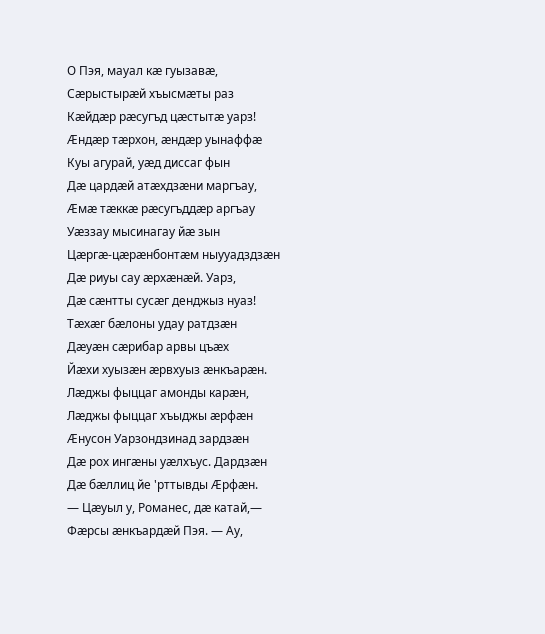О Пэя, мауал кæ гуызавæ,
Сæрыстырæй хъысмæты раз
Кæйдæр рæсугъд цæстытæ уарз!
Æндæр тæрхон, æндæр уынаффæ
Куы агурай, уæд диссаг фын
Дæ цардæй атæхдзæни маргъау,
Æмæ тæккæ рæсугъддæр аргъау
Уæззау мысинагау йæ зын
Цæргæ-цæрæнбонтæм ныууадздзæн
Дæ риуы сау æрхæнæй. Уарз,
Дæ сæнтты сусæг денджыз нуаз!
Тæхæг бæлоны удау ратдзæн
Дæуæн сæрибар арвы цъæх
Йæхи хуызæн æрвхуыз æнкъарæн.
Лæджы фыццаг амонды карæн,
Лæджы фыццаг хъыджы æрфæн
Æнусон Уарзондзинад зардзæн
Дæ рох ингæны уæлхъус. Дардзæн
Дæ бæллиц йе 'рттывды Æрфæн.
— Цæуыл у, Романес, дæ катай,—
Фæрсы æнкъардæй Пэя. — Ау,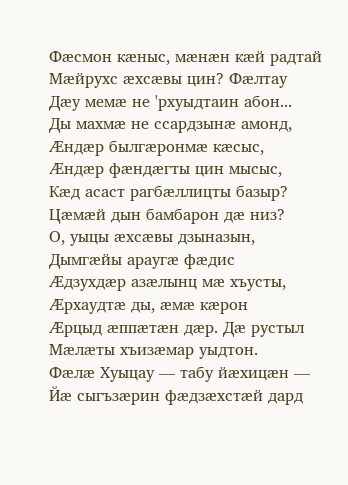Фæсмон кæныс, мæнæн кæй радтай
Мæйрухс æхсæвы цин? Фæлтау
Дæу мемæ не 'рхуыдтаин абон...
Ды махмæ не ссардзынæ амонд,
Æндæр былгæронмæ кæсыс,
Æндæр фæндæгты цин мысыс,
Кæд асаст рагбæллицты базыр?
Цæмæй дын бамбарон дæ низ?
О, уыцы æхсæвы дзыназын,
Дымгæйы араугæ фæдис
Æдзухдæр азæлынц мæ хъусты,
Æрхаудтæ ды, æмæ кæрон
Æрцыд æппæтæн дæр. Дæ рустыл
Мæлæты хъизæмар уыдтон.
Фæлæ Хуыцау — табу йæхицæн —
Йæ сыгъзæрин фæдзæхстæй дард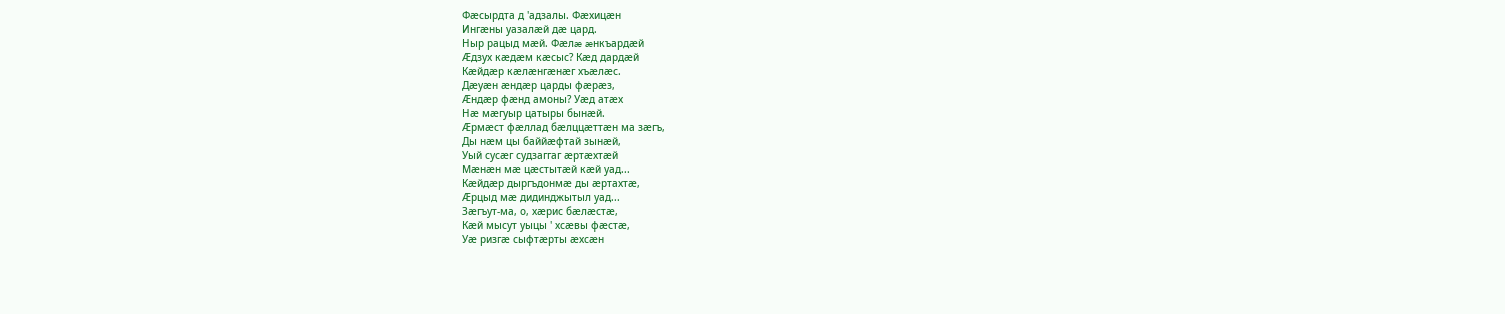Фæсырдта д 'адзалы. Фæхицæн
Ингæны уазалæй дæ цард.
Ныр рацыд мæй. Фæлæ æнкъардæй
Æдзух кæдæм кæсыс? Кæд дардæй
Кæйдæр кæлæнгæнæг хъæлæс.
Дæуæн æндæр царды фæрæз,
Æндæр фæнд амоны? Уæд атæх
Нæ мæгуыр цатыры бынæй.
Æрмæст фæллад бæлццæттæн ма зæгъ,
Ды нæм цы баййæфтай зынæй,
Уый сусæг судзаггаг æртæхтæй
Мæнæн мæ цæстытæй кæй уад...
Кæйдæр дыргъдонмæ ды æртахтæ,
Æрцыд мæ дидинджытыл уад...
Зæгъут-ма, о, хæрис бæлæстæ,
Кæй мысут уыцы ' хсæвы фæстæ,
Уæ ризгæ сыфтæрты æхсæн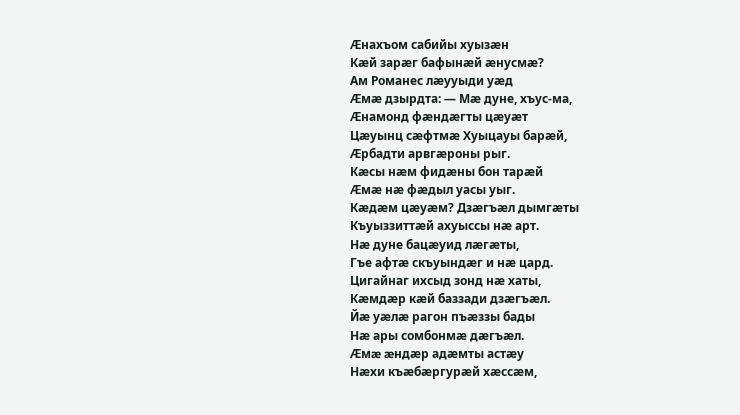Æнахъом сабийы хуызæн
Кæй зарæг бафынæй æнусмæ?
Ам Романес лæууыди уæд
Æмæ дзырдта: — Мæ дуне, хъус-ма,
Æнамонд фæндæгты цæуæт
Цæуынц сæфтмæ Хуыцауы барæй,
Æрбадти арвгæроны рыг.
Кæсы нæм фидæны бон тарæй
Æмæ нæ фæдыл уасы уыг.
Кæдæм цæуæм? Дзæгъæл дымгæты
Къуыззиттæй ахуыссы нæ арт.
Нæ дуне бацæуид лæгæты,
Гъе афтæ скъуындæг и нæ цард.
Цигайнаг ихсыд зонд нæ хаты,
Кæмдæр кæй баззади дзæгъæл.
Йæ уæлæ рагон пъæззы бады
Нæ ары сомбонмæ дæгъæл.
Æмæ æндæр адæмты астæу
Нæхи къæбæргурæй хæссæм,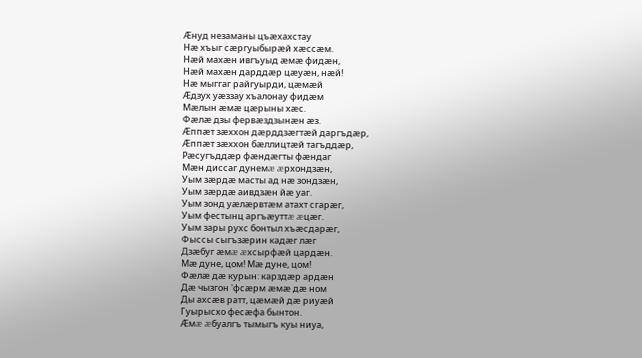Æнуд незаманы цъæхахстау
Нæ хъыг сæргуыбырæй хæссæм.
Нæй махæн ивгъуыд æмæ фидæн,
Нæй махæн дарддæр цæуæн, нæй!
Нæ мыггаг райгуырди, цæмæй
Æдзух уæззау хъалонау фидæм
Мæлын æмæ цæрыны хæс.
Фæлæ дзы фервæздзынæн æз.
Æппæт зæххон дæрддзæгтæй даргъдæр,
Æппæт зæххон бæллицтæй тагъддæр,
Рæсугъддæр фæндæгты фæндаг
Мæн диссаг дунемæ æрхондзæн,
Уым зæрдæ масты ад нæ зондзæн,
Уым зæрдæ аивдзæн йæ уаг.
Уым зонд уæлæрвтæм атахт сгарæг,
Уым фестынц аргъæуттæ æцæг.
Уым зары рухс бонтыл хъæсдарæг,
Фыссы сыгъзæрин кадæг лæг
Дзæбуг æмæ æхсырфæй цардæн.
Мæ дуне, цом! Мæ дуне, цом!
Фæлæ дæ курын: карздæр ардæн
Дæ чызгон 'фсæрм æмæ дæ ном
Ды ахсæв ратт, цæмæй дæ риуæй
Гуырысхо фесæфа бынтон.
Æмæ æбуалгъ тымыгъ куы ниуа,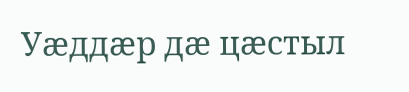Уæддæр дæ цæстыл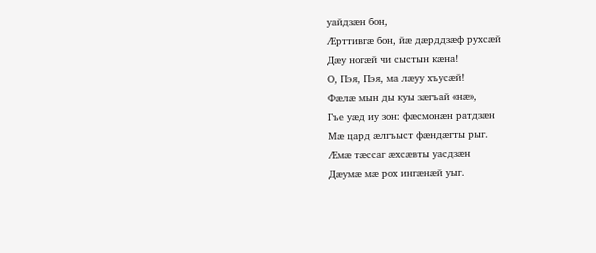уайдзæн бон,
Æрттивгæ бон, йæ дæрддзæф рухсæй
Дæу ногæй чи сыстын кæна!
О, Пэя, Пэя, ма лæуу хъусæй!
Фæлæ мын ды куы зæгъай «нæ»,
Гъе уæд иу зон: фæсмонæн ратдзæн
Мæ цард æлгъыст фæндæгты рыг.
Æмæ тæссаг æхсæвты уасдзæн
Дæумæ мæ рох ингæнæй уыг.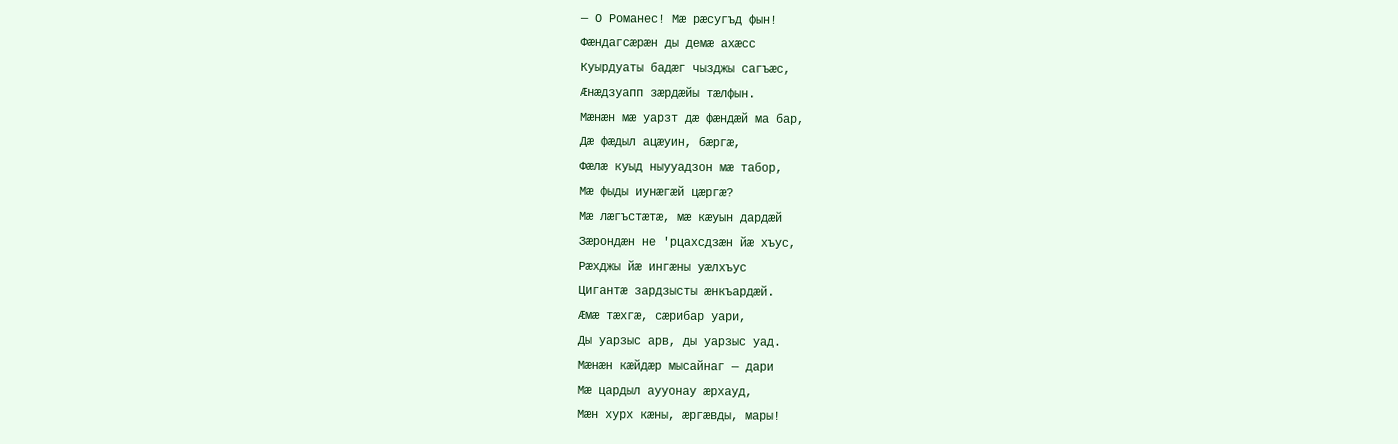— О Романес! Мæ рæсугъд фын!
Фæндагсæрæн ды демæ ахæсс
Куырдуаты бадæг чызджы сагъæс,
Æнæдзуапп зæрдæйы тæлфын.
Мæнæн мæ уарзт дæ фæндæй ма бар,
Дæ фæдыл ацæуин, бæргæ,
Фæлæ куыд ныууадзон мæ табор,
Мæ фыды иунæгæй цæргæ?
Мæ лæгъстæтæ, мæ кæуын дардæй
Зæрондæн не 'рцахсдзæн йæ хъус,
Рæхджы йæ ингæны уæлхъус
Цигантæ зардзысты æнкъардæй.
Æмæ тæхгæ, сæрибар уари,
Ды уарзыс арв, ды уарзыс уад.
Мæнæн кæйдæр мысайнаг — дари
Мæ цардыл аууонау æрхауд,
Мæн хурх кæны, æргæвды, мары!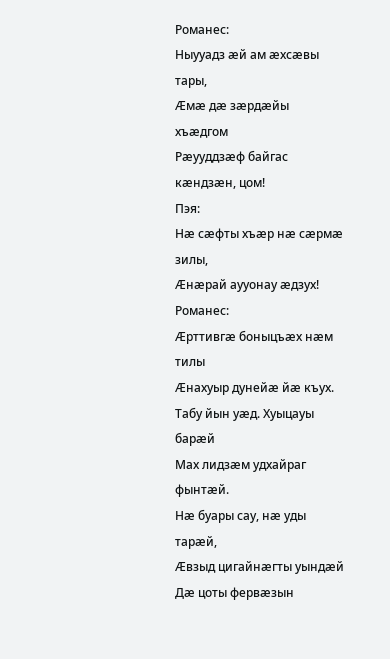Романес:
Ныууадз æй ам æхсæвы тары,
Æмæ дæ зæрдæйы хъæдгом
Рæууддзæф байгас кæндзæн, цом!
Пэя:
Нæ сæфты хъæр нæ сæрмæ зилы,
Æнæрай аууонау æдзух!
Романес:
Æрттивгæ боныцъæх нæм тилы
Æнахуыр дунейæ йæ къух.
Табу йын уæд. Хуыцауы барæй
Мах лидзæм удхайраг фынтæй.
Нæ буары сау, нæ уды тарæй,
Æвзыд цигайнæгты уындæй
Дæ цоты фервæзын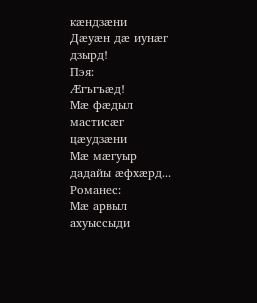кæндзæни
Дæуæн дæ иунæг дзырд!
Пэя:
Æгъгъæд!
Мæ фæдыл мастисæг цæудзæни
Мæ мæгуыр дадайы æфхæрд...
Романес:
Мæ арвыл ахуыссыди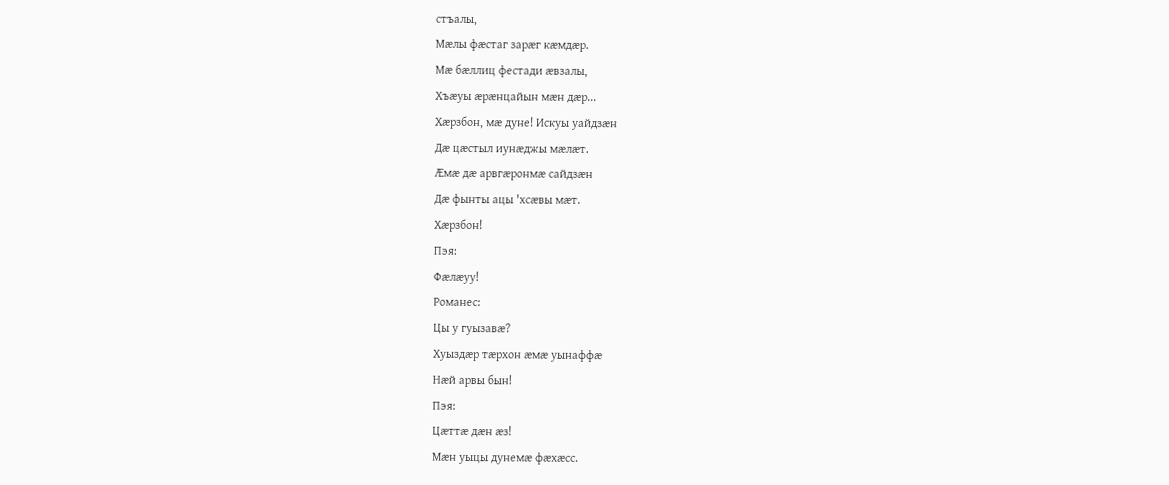стъалы,
Мæлы фæстаг зарæг кæмдæр.
Мæ бæллиц фестади æвзалы,
Хъæуы æрæнцайын мæн дæр...
Хæрзбон, мæ дуне! Искуы уайдзæн
Дæ цæстыл иунæджы мæлæт.
Æмæ дæ арвгæронмæ сайдзæн
Дæ фынты ацы 'хсæвы мæт.
Хæрзбон!
Пэя:
Фæлæуу!
Романес:
Цы у гуызавæ?
Хуыздæр тæрхон æмæ уынаффæ
Нæй арвы бын!
Пэя:
Цæттæ дæн æз!
Мæн уыцы дунемæ фæхæсс.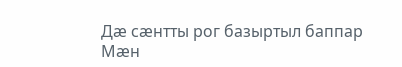Дæ сæнтты рог базыртыл баппар
Мæн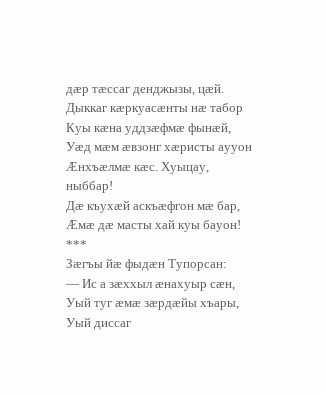дæр тæссаг денджызы, цæй.
Дыккаг кæркуасæнты нæ табор
Куы кæна уддзæфмæ фынæй,
Уæд мæм æвзонг хæристы аууон
Æнхъæлмæ кæс. Хуыцау, ныббар!
Дæ къухæй аскъæфгон мæ бар,
Æмæ дæ масты хай куы бауон!
***
Зæгъы йæ фыдæн Тупорсан:
— Ис а зæххыл æнахуыр сæн,
Уый туг æмæ зæрдæйы хъары,
Уый диссаг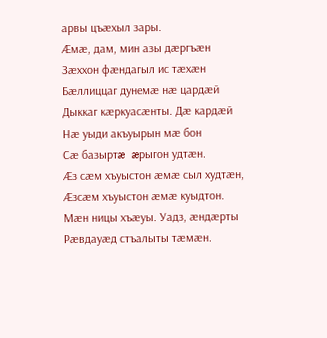арвы цъæхыл зары.
Æмæ, дам, мин азы дæргъæн
Зæххон фæндагыл ис тæхæн
Бæллиццаг дунемæ нæ цардæй
Дыккаг кæркуасæнты. Дæ кардæй
Нæ уыди акъуырын мæ бон
Сæ базыртæ æрыгон удтæн.
Æз сæм хъуыстон æмæ сыл худтæн,
Æзсæм хъуыстон æмæ куыдтон.
Мæн ницы хъæуы. Уадз, æндæрты
Рæвдауæд стъалыты тæмæн.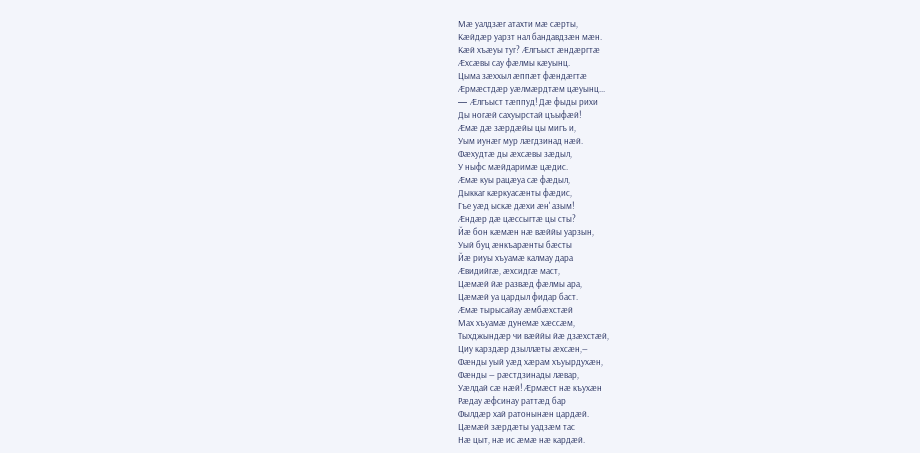Мæ уалдзæг атахти мæ сæрты,
Кæйдæр уарзт нал бандавдзæн мæн.
Кæй хъæуы туг? Æлгъыст æндæргтæ
Æхсæвы сау фæлмы кæуынц.
Цыма зæххыл æппæт фæндæгтæ
Æрмæстдæр уæлмæрдтæм цæуынц...
— Æлгъыст тæппуд! Дæ фыды рихи
Ды ногæй сахуырстай цъыфæй!
Æмæ дæ зæрдæйы цы мигъ и,
Уым иунæг мур лæгдзинад нæй.
Фæхудтæ ды æхсæвы зæдыл,
У ныфс мæйдаримæ цæдис.
Æмæ куы рацæуа сæ фæдыл,
Дыккаг кæркуасæнты фæдис,
Гъе уæд ыскæ дæхи æн' азым!
Æндæр дæ цæссыгтæ цы сты?
Йæ бон кæмæн нæ вæййы уарзын,
Уый буц æнкъарæнты бæсты
Йæ риуы хъуамæ калмау дара
Æвидийгæ, æхсидгæ маст,
Цæмæй йæ развæд фæлмы ара,
Цæмæй уа цардыл фидар баст.
Æмæ тырысайау æмбæхстæй
Мах хъуамæ дунемæ хæссæм,
Тыхджындæр чи вæййы йæ дзæхстæй,
Циу карздæр дзыллæты æхсæн,—
Фæнды уый уæд хæрам хъуырдухæн,
Фæнды — рæстдзинады лæвар,
Уæлдай сæ нæй! Æрмæст нæ къухæн
Рæдау æфсинау раттæд бар
Фылдæр хай ратонынæн цардæй.
Цæмæй зæрдæты уадзæм тас
Нæ цыт, нæ ис æмæ нæ кардæй.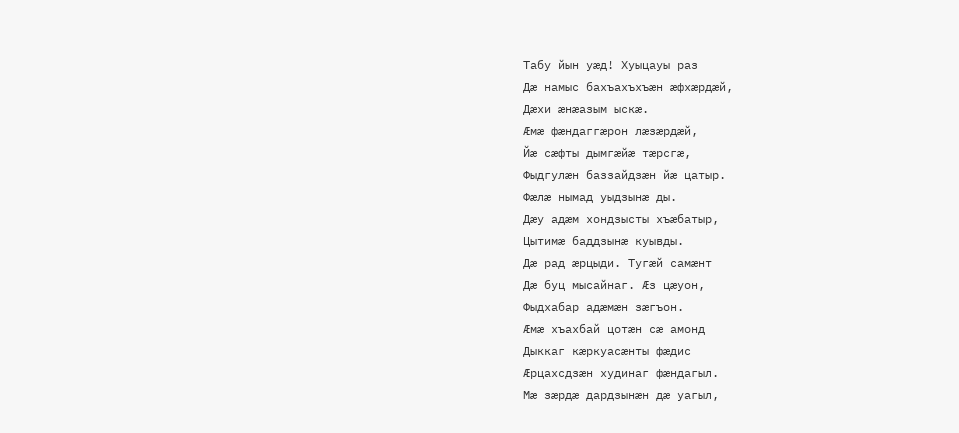Табу йын уæд! Хуыцауы раз
Дæ намыс бахъахъхъæн æфхæрдæй,
Дæхи æнæазым ыскæ.
Æмæ фæндаггæрон лæзæрдæй,
Йæ сæфты дымгæйæ тæрсгæ,
Фыдгулæн баззайдзæн йæ цатыр.
Фæлæ нымад уыдзынæ ды.
Дæу адæм хондзысты хъæбатыр,
Цытимæ баддзынæ куывды.
Дæ рад æрцыди. Тугæй самæнт
Дæ буц мысайнаг. Æз цæуон,
Фыдхабар адæмæн зæгъон.
Æмæ хъахбай цотæн сæ амонд
Дыккаг кæркуасæнты фæдис
Æрцахсдзæн худинаг фæндагыл.
Мæ зæрдæ дардзынæн дæ уагыл,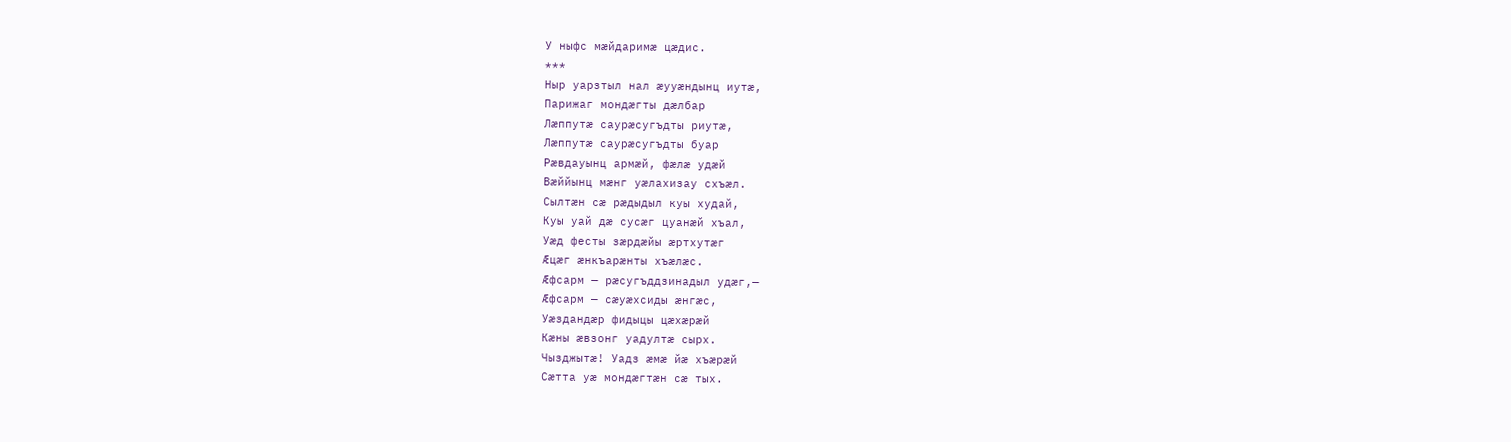У ныфс мæйдаримæ цæдис.
***
Ныр уарзтыл нал æууæндынц иутæ,
Парижаг мондæгты дæлбар
Лæппутæ саурæсугъдты риутæ,
Лæппутæ саурæсугъдты буар
Рæвдауынц армæй, фæлæ удæй
Вæййынц мæнг уæлахизау схъæл.
Сылтæн сæ рæдыдыл куы худай,
Куы уай дæ сусæг цуанæй хъал,
Уæд фесты зæрдæйы æртхутæг
Æцæг æнкъарæнты хъæлæс.
Æфсарм — рæсугъддзинадыл удæг,—
Æфсарм — сæуæхсиды æнгæс,
Уæздандæр фидыцы цæхæрæй
Кæны æвзонг уадултæ сырх.
Чызджытæ! Уадз æмæ йæ хъæрæй
Сæтта уæ мондæгтæн сæ тых.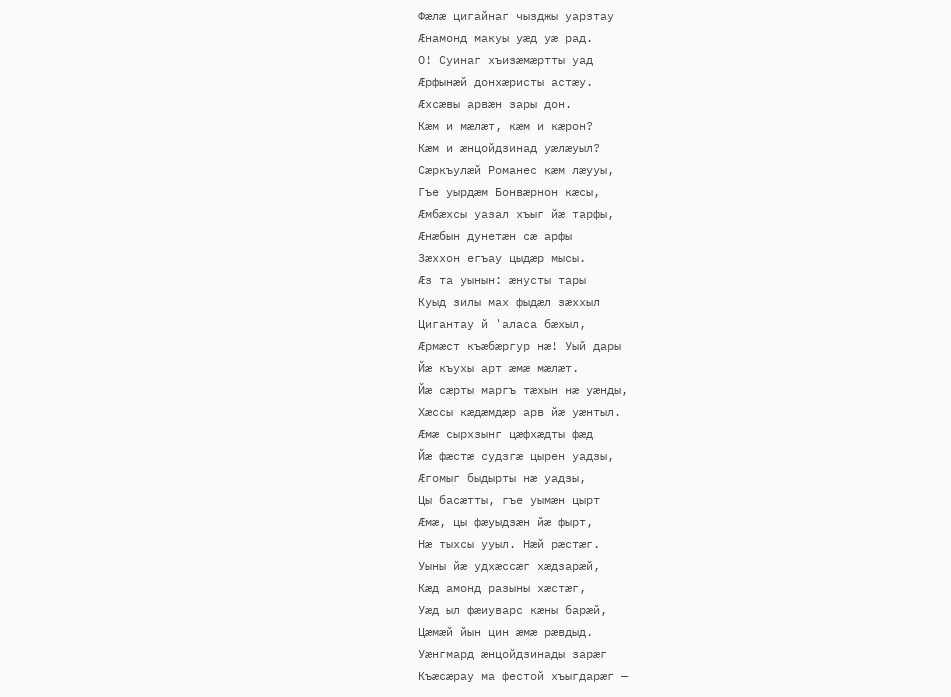Фæлæ цигайнаг чызджы уарзтау
Æнамонд макуы уæд уæ рад.
О! Суинаг хъизæмæртты уад
Æрфынæй донхæристы астæу.
Æхсæвы арвæн зары дон.
Кæм и мæлæт, кæм и кæрон?
Кæм и æнцойдзинад уæлæуыл?
Сæркъулæй Романес кæм лæууы,
Гъе уырдæм Бонвæрнон кæсы,
Æмбæхсы уазал хъыг йæ тарфы,
Æнæбын дунетæн сæ арфы
Зæххон егъау цыдæр мысы.
Æз та уынын: æнусты тары
Куыд зилы мах фыдæл зæххыл
Цигантау й 'аласа бæхыл,
Æрмæст къæбæргур нæ! Уый дары
Йæ къухы арт æмæ мæлæт.
Йæ сæрты маргъ тæхын нæ уæнды,
Хæссы кæдæмдæр арв йæ уæнтыл.
Æмæ сырхзынг цæфхæдты фæд
Йæ фæстæ судзгæ цырен уадзы,
Æгомыг быдырты нæ уадзы,
Цы басæтты, гъе уымæн цырт
Æмæ, цы фæуыдзæн йæ фырт,
Нæ тыхсы ууыл. Нæй рæстæг.
Уыны йæ удхæссæг хæдзарæй,
Кæд амонд разыны хæстæг,
Уæд ыл фæиуварс кæны барæй,
Цæмæй йын цин æмæ рæвдыд.
Уæнгмард æнцойдзинады зарæг
Къæсæрау ма фестой хъыгдарæг —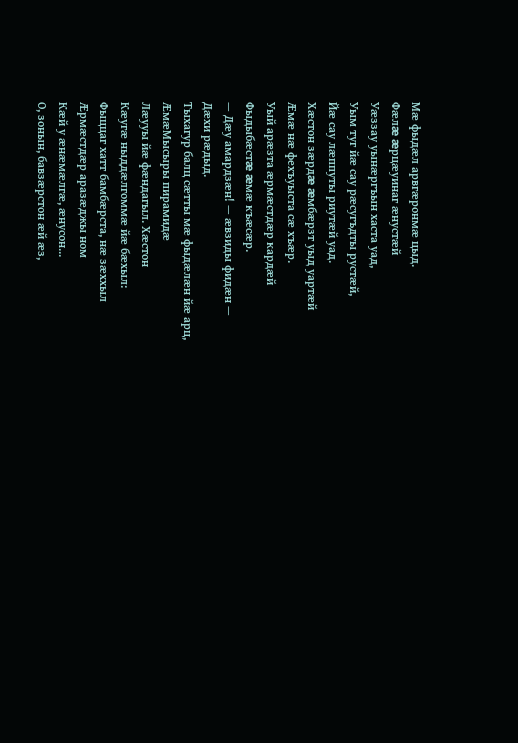Мæ фыдæл арвгæронмæ цыд.
Фæлæ æрцæуинаг æнустæй
Уæззау уынæргъын хаста уад,
Уым туг йæ сау рæсугъдты рустæй,
Йæ сау лæппуты риутæй уад.
Хæстон зæрдæ æмбæрзт уыд уартæй
Æмæ нæ фехъуыста сæ хъæр.
Уый арæзта æрмæстдæр кардæй
Фыдыбæстæ æмæ къæсæр.
— Дæу амардзæн! — æвзиды фидæн —
Дæхи рæдыд.
Тыхагур балц сæтты мæ фыдæлæн йæ арц,
ÆмæМысыры пирамидæ
Лæууы йæ фæндагыл. Хæстон
Кæугæ ныддæлгоммæ йæ бæхыл:
Фыццаг хатт бамбæрста, нæ зæххыл
Æрмæстдæр аразæджы ном
Кæй у æнæмæлгæ, æнусон...
О, зонын, бавзæрстон æй æз,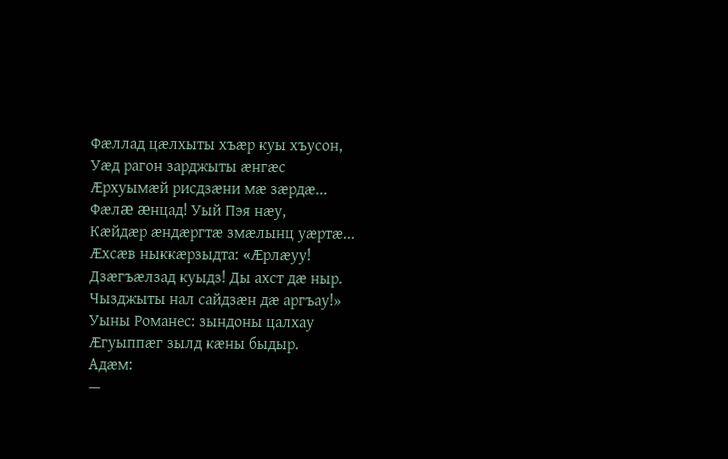Фæллад цæлхыты хъæр куы хъусон,
Уæд рагон зарджыты æнгæс
Æрхуымæй рисдзæни мæ зæрдæ...
Фæлæ æнцад! Уый Пэя нæу,
Кæйдæр æндæргтæ змæлынц уæртæ...
Æхсæв ныккæрзыдта: «Æрлæуу!
Дзæгъæлзад куыдз! Ды ахст дæ ныр.
Чызджыты нал сайдзæн дæ аргъау!»
Уыны Романес: зындоны цалхау
Æгуыппæг зылд кæны быдыр.
Адæм:
—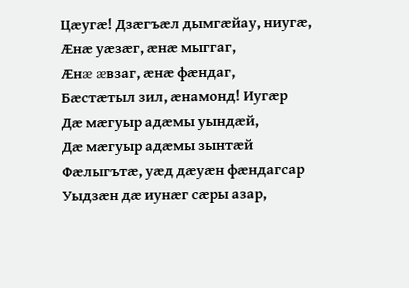Цæугæ! Дзæгъæл дымгæйау, ниугæ,
Æнæ уæзæг, æнæ мыггаг,
Æнæ æвзаг, æнæ фæндаг,
Бæстæтыл зил, æнамонд! Иугæр
Дæ мæгуыр адæмы уындæй,
Дæ мæгуыр адæмы зынтæй
Фæлыгътæ, уæд дæуæн фæндагсар
Уыдзæн дæ иунæг сæры азар,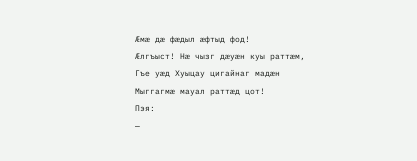Æмæ дæ фæдыл æфтыд фод!
Æлгъыст! Нæ чызг дæуæн куы раттæм,
Гъе уæд Хуыцау цигайнаг мадæн
Мыггагмæ мауал раттæд цот!
Пэя:
—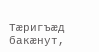Тæригъæд бакæнут,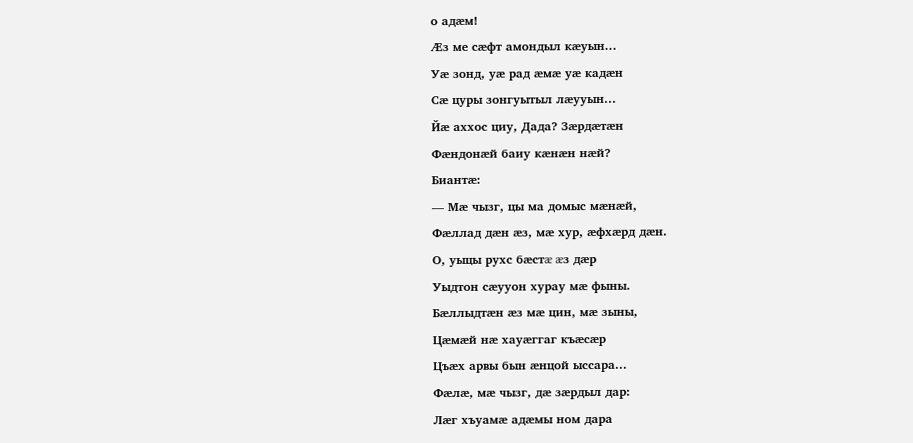о адæм!
Æз ме сæфт амондыл кæуын...
Уæ зонд, уæ рад æмæ уæ кадæн
Сæ цуры зонгуытыл лæууын...
Йæ аххос циу, Дада? Зæрдæтæн
Фæндонæй баиу кæнæн нæй?
Биантæ:
— Мæ чызг, цы ма домыс мæнæй,
Фæллад дæн æз, мæ хур, æфхæрд дæн.
О, уыцы рухс бæстæ æз дæр
Уыдтон сæууон хурау мæ фыны.
Бæллыдтæн æз мæ цин, мæ зыны,
Цæмæй нæ хауæггаг къæсæр
Цъæх арвы бын æнцой ыссара...
Фæлæ, мæ чызг, дæ зæрдыл дар:
Лæг хъуамæ адæмы ном дара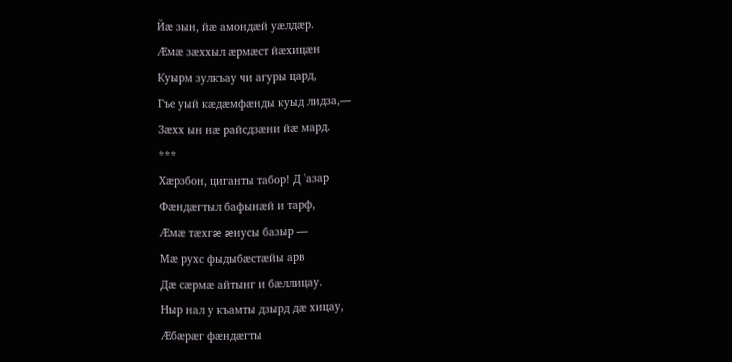Йæ зын, йæ амондæй уæлдæр.
Æмæ зæххыл æрмæст йæхицæн
Куырм зулкъау чи агуры цард,
Гъе уый кæдæмфæнды куыд лидза,—
Зæхх ын нæ райсдзæни йæ мард.
***
Хæрзбон, циганты табор! Д 'азар
Фæндæгтыл бафынæй и тарф,
Æмæ тæхгæ æнусы базыр —
Мæ рухс фыдыбæстæйы арв
Дæ сæрмæ айтынг и бæллицау.
Ныр нал у къамты дзырд дæ хицау,
Æбæрæг фæндæгты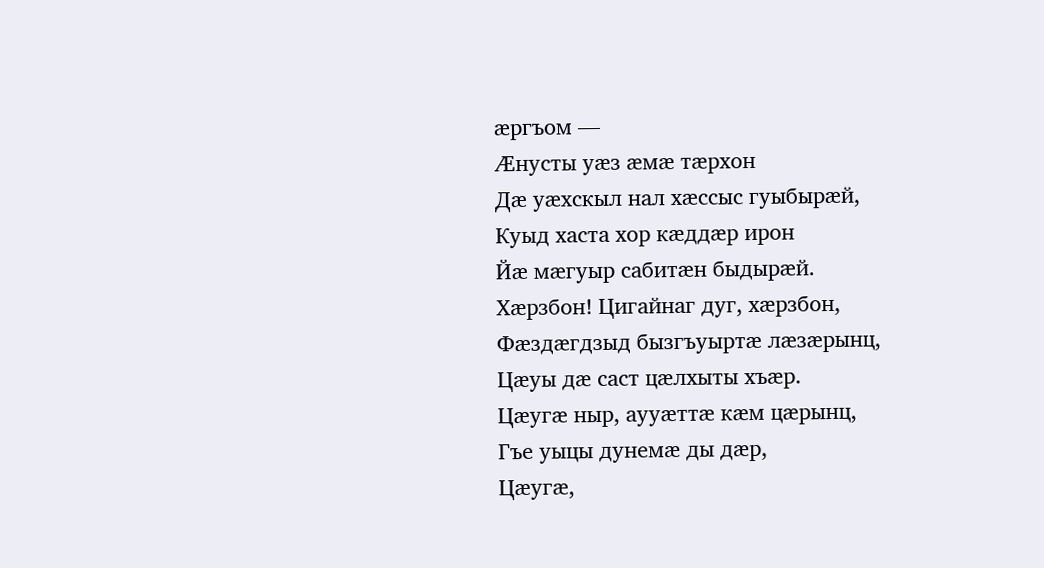æргъом —
Æнусты уæз æмæ тæрхон
Дæ уæхскыл нал хæссыс гуыбырæй,
Куыд хаста хор кæддæр ирон
Йæ мæгуыр сабитæн быдырæй.
Хæрзбон! Цигайнаг дуг, хæрзбон,
Фæздæгдзыд бызгъуыртæ лæзæрынц,
Цæуы дæ саст цæлхыты хъæр.
Цæугæ ныр, аууæттæ кæм цæрынц,
Гъе уыцы дунемæ ды дæр,
Цæугæ,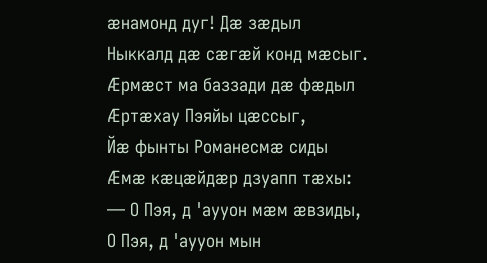æнамонд дуг! Дæ зæдыл
Ныккалд дæ сæгæй конд мæсыг.
Æрмæст ма баззади дæ фæдыл
Æртæхау Пэяйы цæссыг,
Йæ фынты Романесмæ сиды
Æмæ кæцæйдæр дзуапп тæхы:
— О Пэя, д 'аууон мæм æвзиды,
О Пэя, д 'аууон мын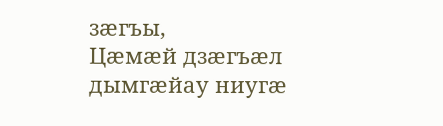зæгъы,
Цæмæй дзæгъæл дымгæйау ниугæ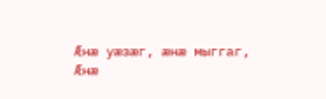Æнæ уæзæг, æнæ мыггаг,
Æнæ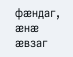фæндаг, æнæ æвзаг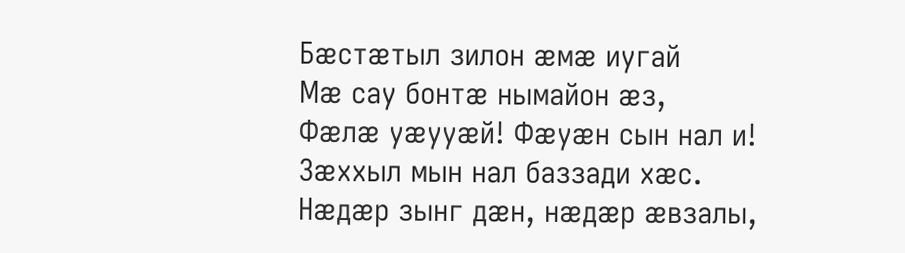Бæстæтыл зилон æмæ иугай
Мæ сау бонтæ нымайон æз,
Фæлæ уæууæй! Фæуæн сын нал и!
Зæххыл мын нал баззади хæс.
Нæдæр зынг дæн, нæдæр æвзалы,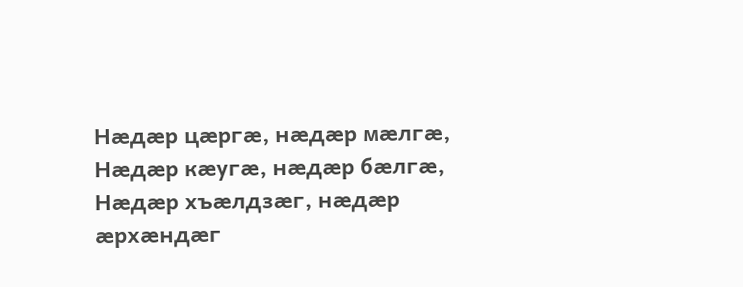Нæдæр цæргæ, нæдæр мæлгæ,
Нæдæр кæугæ, нæдæр бæлгæ,
Нæдæр хъæлдзæг, нæдæр æрхæндæг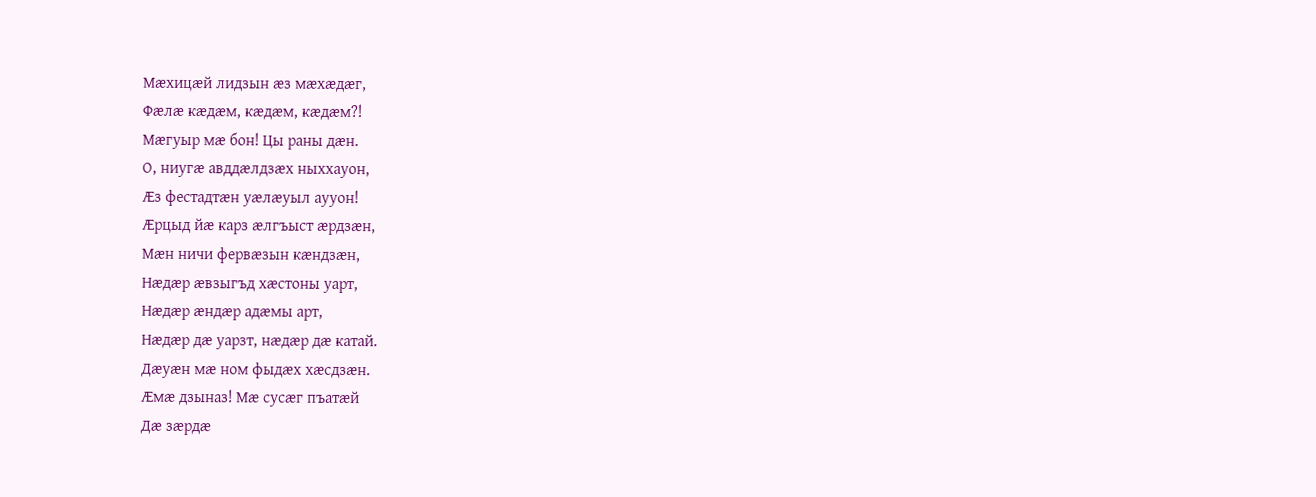Мæхицæй лидзын æз мæхæдæг,
Фæлæ кæдæм, кæдæм, кæдæм?!
Мæгуыр мæ бон! Цы раны дæн.
О, ниугæ авддæлдзæх ныххауон,
Æз фестадтæн уæлæуыл аууон!
Æрцыд йæ карз æлгъыст æрдзæн,
Мæн ничи фервæзын кæндзæн,
Нæдæр æвзыгъд хæстоны уарт,
Нæдæр æндæр адæмы арт,
Нæдæр дæ уарзт, нæдæр дæ катай.
Дæуæн мæ ном фыдæх хæсдзæн.
Æмæ дзыназ! Мæ сусæг пъатæй
Дæ зæрдæ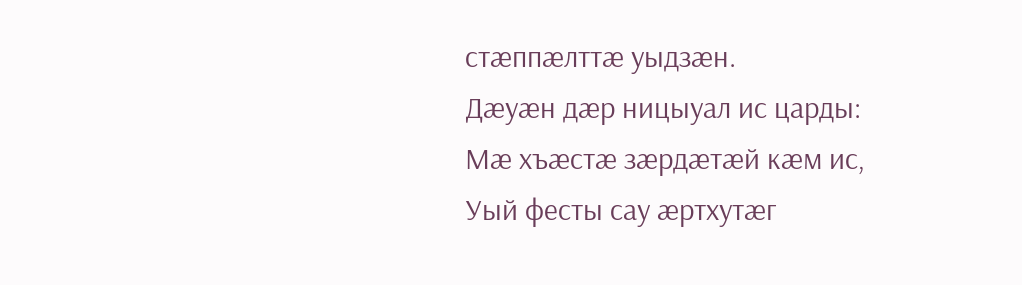стæппæлттæ уыдзæн.
Дæуæн дæр ницыуал ис царды:
Мæ хъæстæ зæрдæтæй кæм ис,
Уый фесты сау æртхутæг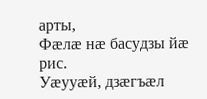арты,
Фæлæ нæ басудзы йæ рис.
Уæууæй, дзæгъæл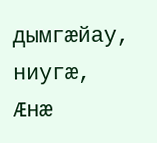дымгæйау, ниугæ,
Æнæ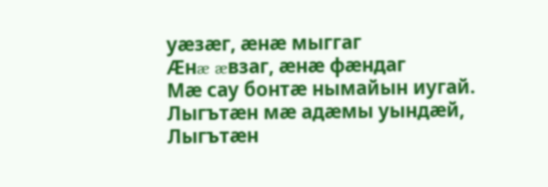уæзæг, æнæ мыггаг
Æнæ æвзаг, æнæ фæндаг
Мæ сау бонтæ нымайын иугай.
Лыгътæн мæ адæмы уындæй,
Лыгътæн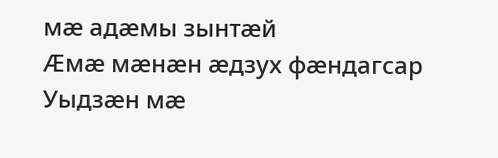мæ адæмы зынтæй
Æмæ мæнæн æдзух фæндагсар
Уыдзæн мæ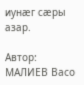иунæг сæры азар.

Автор: МАЛИЕВ Васо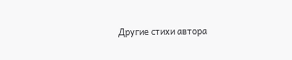Другие стихи автора